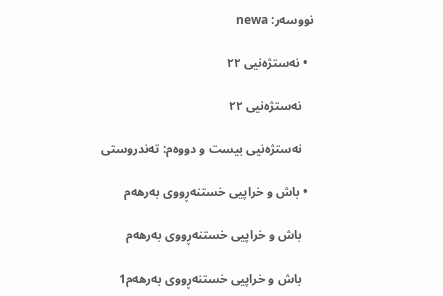نووسەر: newa

  • نەستژەنیی ٢٢

    نەستژەنیی ٢٢

    نەستژەنیی بیست و دووەم: تەندروستی

  • باش و خراپیی خستنەڕووی بەرهەم

    باش و خراپیی خستنەڕووی بەرهەم

    باش و خراپیی خستنەڕووی بەرهەم1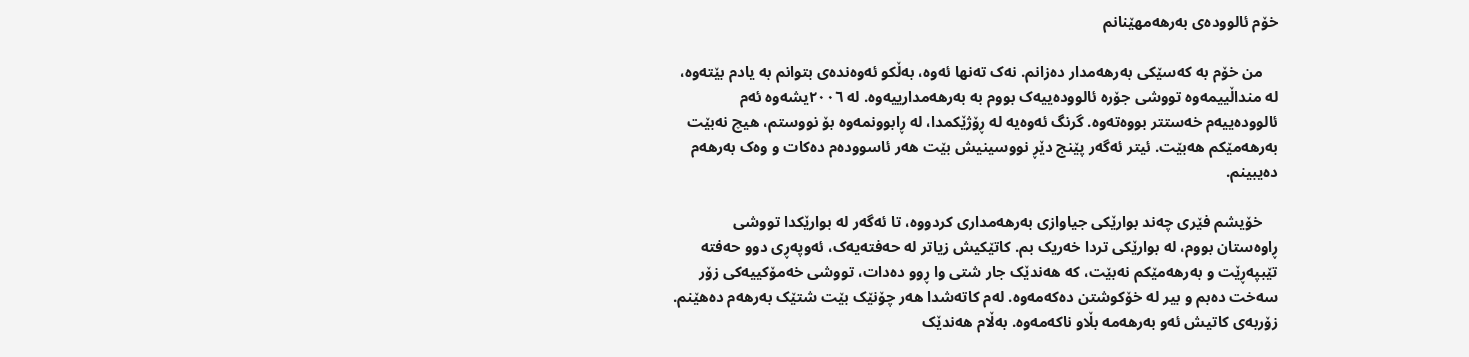خۆم ئالوودەی بەرهەمهێنانم

    من خۆم بە کەسێکی بەرهەمدار دەزانم. نەک تەنها ئەوە، بەڵکو ئەوەندەی بتوانم بە یادم بێتەوە، لە منداڵییمەوە تووشی جۆرە ئالوودەییەک بووم بە بەرهەمدارییەوە. لە ٢٠٠٦یشەوە ئەم ئالوودەییەم خەستتر بووەتەوە. گرنگ ئەوەیە لە ڕۆژێکمدا، لە ڕابوونمەوە بۆ نووستم، هیچ نەبێت بەرهەمێکم هەبێت. ئیتر ئەگەر پێنج دێڕ نووسینیش بێت هەر ئاسوودەم دەکات و وەک بەرهەم دەیبینم.

    خۆیشم فێری چەند بوارێکی جیاوازی بەرهەمداری کردووە، تا ئەگەر لە بوارێکدا تووشی ڕاوەستان بووم، لە بوارێکی تردا خەریک بم. کاتێکیش زیاتر لە حەفتەیەک، ئەوپەڕی دوو حەفتە تێبپەڕێت و بەرهەمێکم نەبێت، کە هەندێک جار شتی وا ڕوو دەدات، تووشی خەمۆکییەکی زۆر سەخت دەبم و بیر لە خۆکوشتن دەکەمەوە. لەم کاتەشدا هەر چۆنێک بێت شتێک بەرهەم دەهێنم. زۆربەی کاتیش ئەو بەرهەمە بڵاو ناکەمەوە. بەڵام هەندێک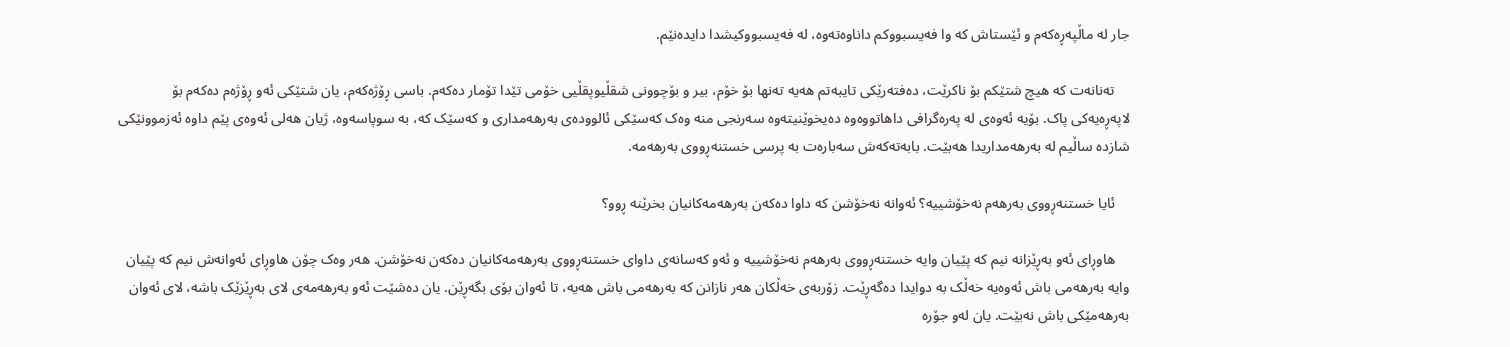جار لە ماڵپەڕەکەم و ئێستاش کە وا فەیسبووکم داناوەتەوە، لە فەیسبووکیشدا دایدەنێم.

    تەنانەت کە هیچ شتێکم بۆ ناکرێت، دەفتەرێکی تایبەتم هەیە تەنها بۆ خۆم، بیر و بۆچوونی شقڵیوپقڵیی خۆمی تێدا تۆمار دەکەم. باسی ڕۆژەکەم، یان شتێکی ئەو ڕۆژەم دەکەم بۆ لاپەڕەیەکی پاک. بۆیە ئەوەی لە پەرەگرافی داهاتووەوە دەیخوێنیتەوە سەرنجی منە وەک کەسێکی ئالوودەی بەرهەمداری و کەسێک کە، بە سوپاسەوە، ژیان هەلی ئەوەی پێم داوە ئەزموونێکی شازدە ساڵیم لە بەرهەمداریدا هەبێت. بابەتەکەش سەبارەت بە پرسی خستنەڕووی بەرهەمە.

    ئایا خستنەڕووی بەرهەم نەخۆشییە؟ ئەوانە نەخۆشن کە داوا دەکەن بەرهەمەکانیان بخرێنە ڕوو؟

    هاوڕای ئەو بەڕێزانە نیم کە پێیان وایە خستنەڕووی بەرهەم نەخۆشییە و ئەو کەسانەی داوای خستنەڕووی بەرهەمەکانیان دەکەن نەخۆشن. هەر وەک چۆن هاوڕای ئەوانەش نیم کە پێیان وایە بەرهەمی باش ئەوەیە خەڵک بە دوایدا دەگەڕێت. زۆربەی خەڵکان هەر نازانن کە بەرهەمی باش هەیە، تا ئەوان بۆی بگەڕێن. یان دەشێت ئەو بەرهەمەی لای بەڕێزێک باشە، لای ئەوان بەرهەمێکی باش نەبێت. یان لەو جۆرە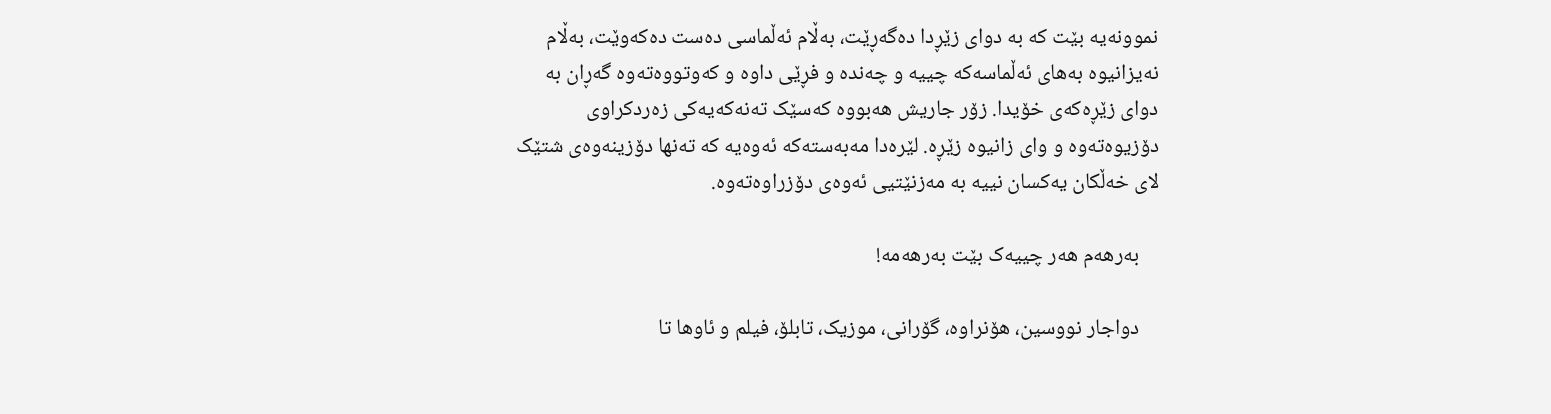نموونەیە بێت کە بە دوای زێڕدا دەگەڕێت، بەڵام ئەڵماسی دەست دەکەوێت، بەڵام نەیزانیوە بەهای ئەڵماسەکە چییە و چەندە و فڕێی داوە و کەوتووەتەوە گەڕان بە دوای زێڕەکەی خۆیدا. زۆر جاریش هەبووە کەسێک تەنەکەیەکی زەردکراوی دۆزیوەتەوە و وای زانیوە زێڕە. لێرەدا مەبەستەکە ئەوەیە کە تەنها دۆزینەوەی شتێک لای خەڵکان یەکسان نییە بە مەزنێتیی ئەوەی دۆزراوەتەوە.

    بەرهەم هەر چییەک بێت بەرهەمە!

    دواجار نووسین، هۆنراوە، گۆرانی، موزیک، تابلۆ، فیلم و ئاوها تا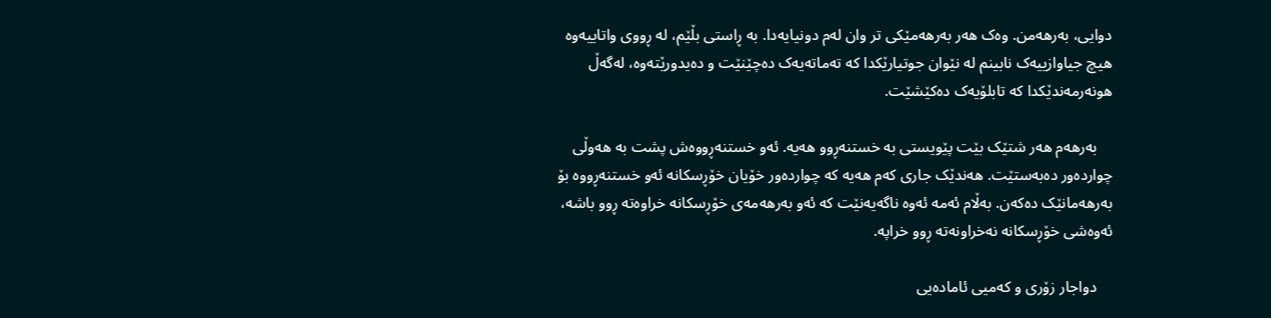دوایی، بەرهەمن. وەک هەر بەرهەمێکی تر وان لەم دونیایەدا. بە ڕاستی بڵێم، لە ڕووی واتاییەوە هیچ جیاوازییەک نابینم لە نێوان جوتیارێکدا کە تەماتەیەک دەچێنێت و دەیدورێتەوە، لەگەڵ هونەرمەندێکدا کە تابلۆیەک دەکێشێت.

    بەرهەم هەر شتێک بێت پێویستی بە خستنەڕوو هەیە. ئەو خستنەڕووەش پشت بە هەوڵی چواردەور دەبەستێت. هەندێک جاری کەم هەیە کە چواردەور خۆیان خۆڕسکانە ئەو خستنەڕووە بۆ بەرهەمانێک دەکەن. بەڵام ئەمە ئەوە ناگەیەنێت کە ئەو بەرهەمەی خۆڕسکانە خراوەتە ڕوو باشە، ئەوەشی خۆڕسکانە نەخراونەتە ڕوو خراپە.

    دواجار زۆری و کەمیی ئامادەیی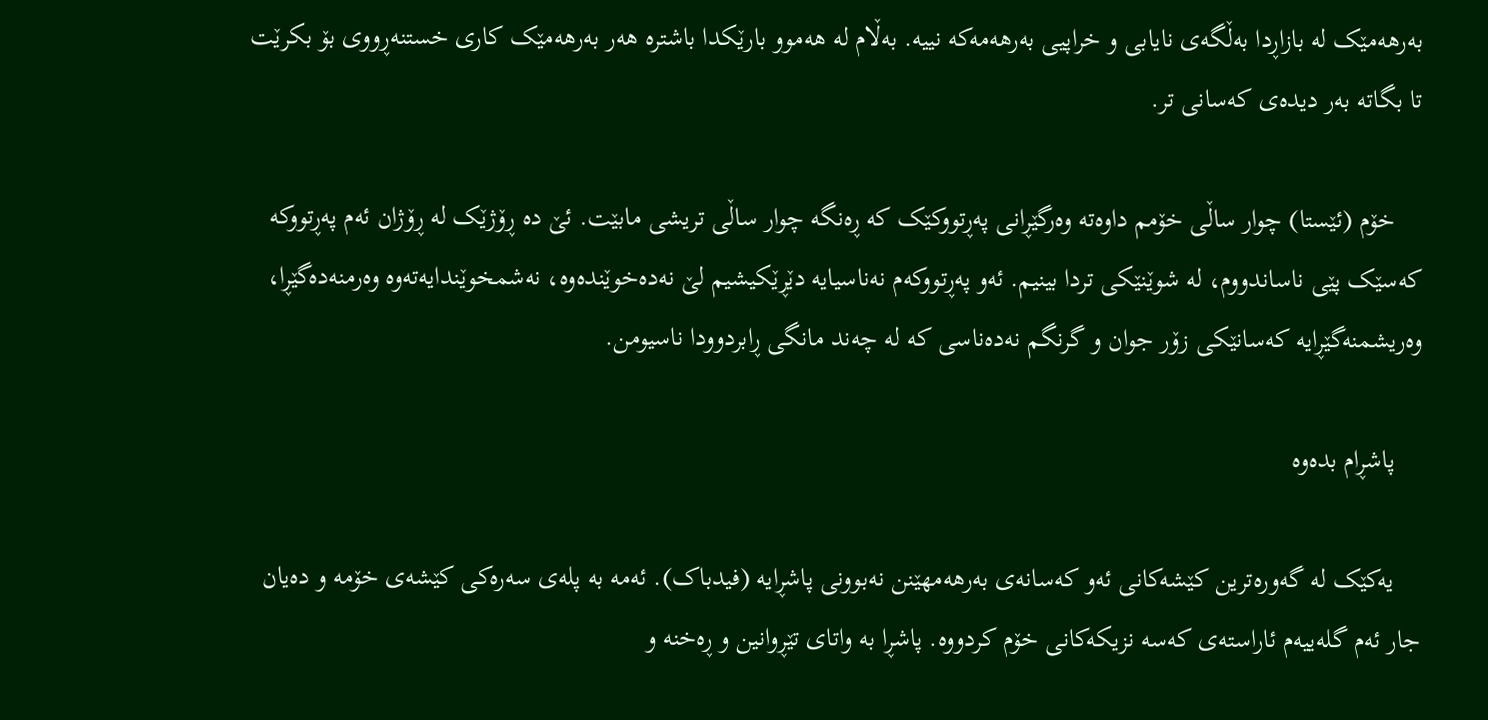بەرهەمێک لە بازاڕدا بەڵگەی نایابی و خراپیی بەرهەمەکە نییە. بەڵام لە هەموو بارێکدا باشترە هەر بەرهەمێک کاری خستنەڕووی بۆ بکرێت تا بگاتە بەر دیدەی کەسانی تر.

    خۆم (ئێستا) چوار ساڵی خۆمم داوەتە وەرگێڕانی پەڕتووکێک کە ڕەنگە چوار ساڵی تریشی مابێت. ئێ دە ڕۆژێک لە ڕۆژان ئەم پەڕتووکە کەسێک پێی ناساندووم، لە شوێنێکی تردا بینیم. ئەو پەڕتووکەم نەناسیایە دێڕێکیشیم لێ نەدەخوێندەوە، نەشمخوێندایەتەوە وەرمنەدەگێڕا، وەریشمنەگێڕایە کەسانێکی زۆر جوان و گرنگم نەدەناسی کە لە چەند مانگی ڕابردوودا ناسیومن.

    پاشڕام بدەوە

    یەکێک لە گەورەترین کێشەکانی ئەو کەسانەی بەرهەمهێنن نەبوونی پاشڕایە (فیدباک). ئەمە بە پلەی سەرەکی کێشەی خۆمە و دەیان جار ئەم گلەییەم ئاراستەی کەسە نزیکەکانی خۆم کردووە. پاشڕا بە واتای تێڕوانین و ڕەخنە و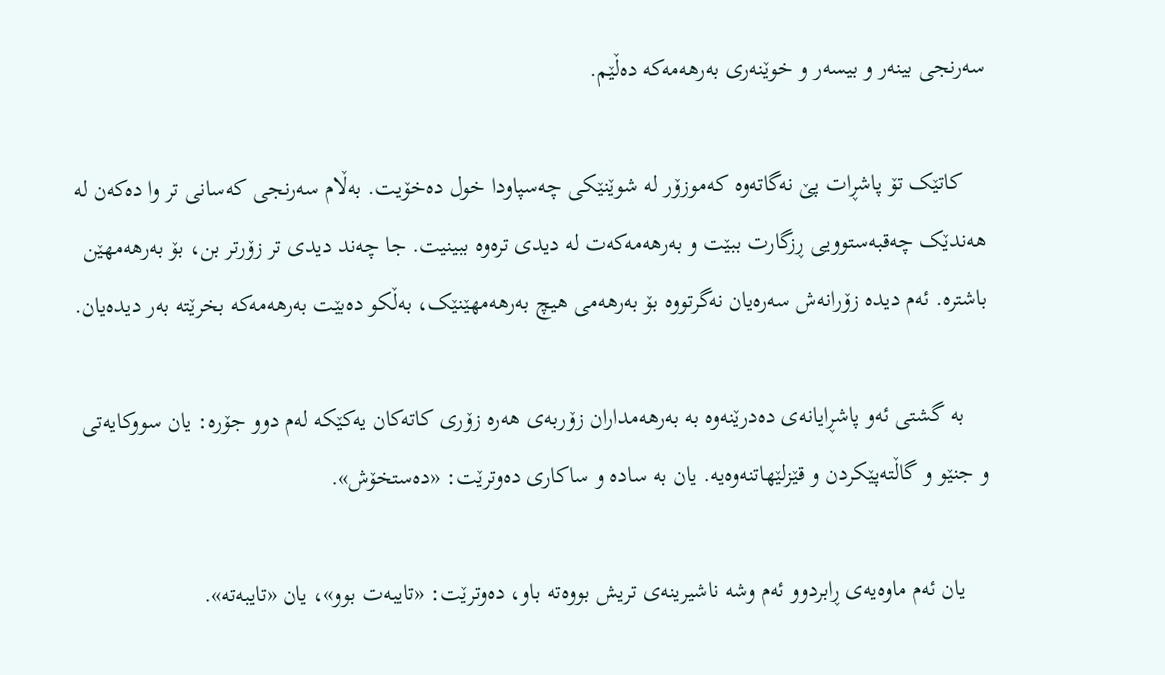سەرنجی بینەر و بیسەر و خوێنەری بەرهەمەکە دەڵێم.

    کاتێک تۆ پاشڕات پێ نەگاتەوە کەموزۆر لە شوێنێکی چەسپاودا خول دەخۆیت. بەڵام سەرنجی کەسانی تر وا دەکەن لە هەندێک چەقبەستوویی ڕزگارت ببێت و بەرهەمەکەت لە دیدی ترەوە ببینیت. جا چەند دیدی تر زۆرتر بن، بۆ بەرهەمهێن باشترە. ئەم دیدە زۆرانەش سەرەیان نەگرتووە بۆ بەرهەمی هیچ بەرهەمهێنێک، بەڵکو دەبێت بەرهەمەکە بخرێتە بەر دیدەیان.

    بە گشتی ئەو پاشڕایانەی دەدرێنەوە بە بەرهەمداران زۆربەی هەرە زۆری کاتەکان یەکێکە لەم دوو جۆرە: یان سووکایەتی و جنێو و گاڵتەپێکردن و قێزلێهاتنەوەیە. یان بە سادە و ساکاری دەوترێت: «دەستخۆش».

    یان ئەم ماوەیەی ڕابردوو ئەم وشە ناشیرینەی تریش بووەتە باو، دەوترێت: «تایبەت بوو»، یان «تایبەتە».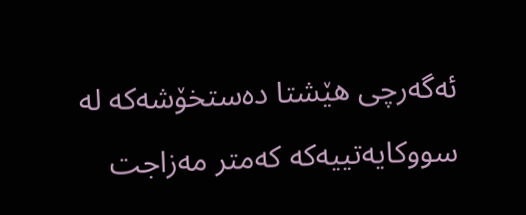ئەگەرچی هێشتا دەستخۆشەکە لە سووکایەتییەکە کەمتر مەزاجت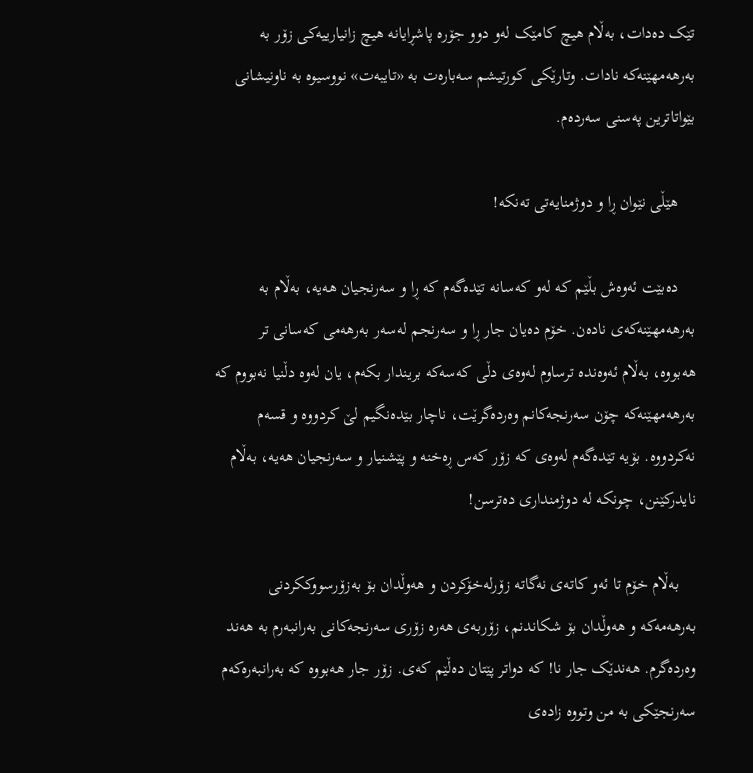تێک دەدات، بەڵام هیچ کامێک لەو دوو جۆرە پاشڕایانە هیچ زانیارییەکی زۆر بە بەرهەمهێنەکە نادات. وتارێکی کورتیشم سەبارەت بە «تایبەت» نووسیوە بە ناونیشانی بێواتاترین پەسنی سەردەم.

    هێڵی نێوان ڕا و دوژمنایەتی تەنکە!

    دەبێت ئەوەش بڵێم کە لەو کەسانە تێدەگەم کە ڕا و سەرنجیان هەیە، بەڵام بە بەرهەمهێنەکەی نادەن. خۆم دەیان جار ڕا و سەرنجم لەسەر بەرهەمی کەسانی تر هەبووە، بەڵام ئەوەندە ترساوم لەوەی دڵی کەسەکە بریندار بکەم، یان لەوە دڵنیا نەبووم کە بەرهەمهێنەکە چۆن سەرنجەکانم وەردەگرێت، ناچار بێدەنگیم لێ کردووە و قسەم نەکردووە. بۆیە تێدەگەم لەوەی کە زۆر کەس ڕەخنە و پێشنیار و سەرنجیان هەیە، بەڵام نایدرکێنن، چونکە لە دوژمنداری دەترسن!

    بەڵام خۆم تا ئەو کاتەی نەگاتە زۆرلەخۆکردن و هەوڵدان بۆ بەزۆرسووککردنی بەرهەمەکە و هەوڵدان بۆ شکاندنم، زۆربەی هەرە زۆری سەرنجەکانی بەرانبەرم بە هەند وەردەگرم. هەندێک جار نا! کە دواتر پێتان دەڵێم کەی. زۆر جار هەبووە کە بەرانبەرەکەم سەرنجێکی بە من وتووە زادەی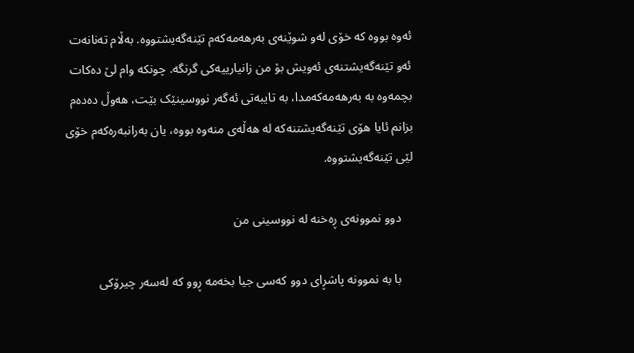ئەوە بووە کە خۆی لەو شوێنەی بەرهەمەکەم تێنەگەیشتووە. بەڵام تەنانەت ئەو تێنەگەیشتنەی ئەویش بۆ من زانیارییەکی گرنگە. چونکە وام لێ دەکات بچمەوە بە بەرهەمەکەمدا، بە تایبەتی ئەگەر نووسینێک بێت، هەوڵ دەدەم بزانم ئایا هۆی تێنەگەیشتنەکە لە هەڵەی منەوە بووە، یان بەرانبەرەکەم خۆی لێی تێنەگەیشتووە.

    دوو نموونەی ڕەخنە لە نووسینی من

    با بە نموونە پاشڕای دوو کەسی جیا بخەمە ڕوو کە لەسەر چیرۆکی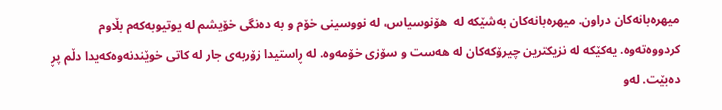میهرەبانەکان دراون. میهرەبانەکان بەشێکە لە  هۆنوسیاس، لە نووسینی خۆم و بە دەنگی خۆیشم لە یوتیوبەکەم بڵاوم کردووەتەوە. یەکێکە لە نزیکترین چیرۆکەکان لە هەست و سۆزی خۆمەوە. لە ڕاستیدا زۆربەی جار لە کاتی خوێندنەوەکەیدا دڵم پڕ دەبێت. لەو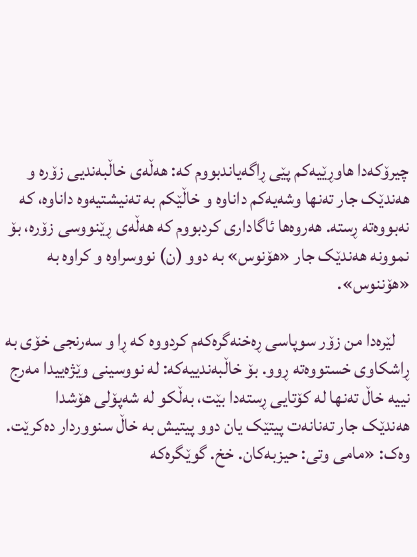چیرۆکەدا هاوڕێیەکم پێی ڕاگەیاندبووم کە: هەڵەی خاڵبەندیی زۆرە و هەندێک جار تەنها وشەیەکم داناوە و خاڵێکم بە تەنیشتیەوە داناوە، کە نەبووەتە ڕستە. هەروەها ئاگاداری کردبووم کە هەڵەی ڕێنووسی زۆرە، بۆ نموونە هەندێک جار «هۆنوس» بە دوو (ن) نووسراوە و کراوە بە «هۆننوس».

    لێرەدا من زۆر سوپاسی ڕەخنەگرەکەم کردووە کە ڕا و سەرنجی خۆی بە ڕاشکاوی خستووەتە ڕوو. بۆ خاڵبەندییەکە: لە نووسینی وێژەییدا مەرج نییە خاڵ تەنها لە کۆتایی ڕستەدا بێت، بەڵکو لە شەپۆلی هۆشدا هەندێک جار تەنانەت پیتێک یان دوو پیتیش بە خاڵ سنووردار دەکرێت. وەک: «مامی وتی: حیزبەکان. خخ. گوێگرەکە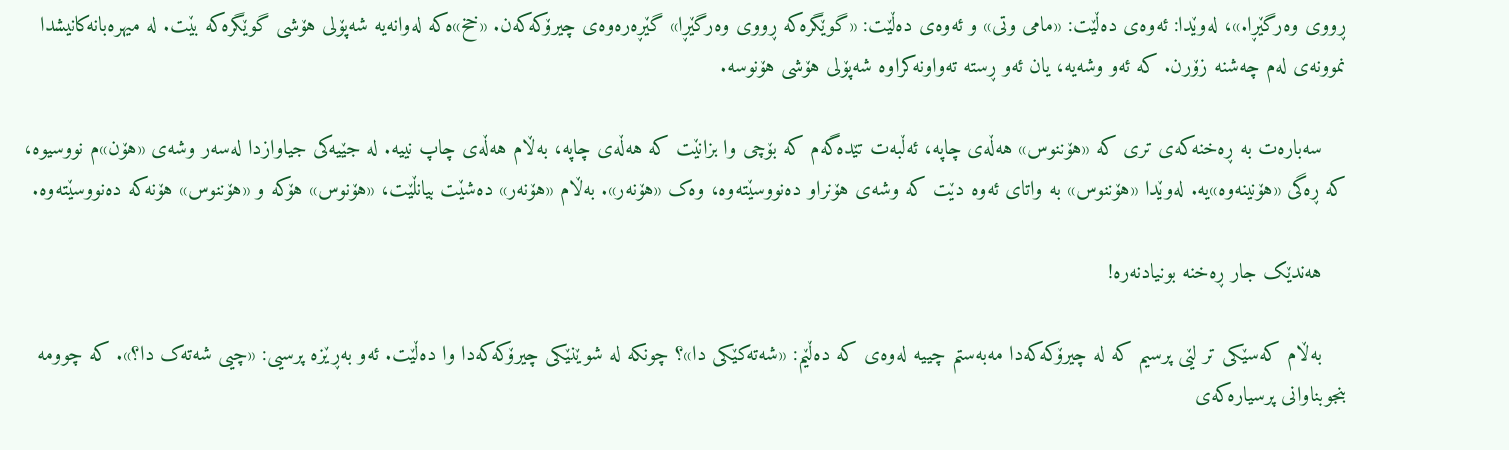ڕووی وەرگێڕا.»، لەوێدا: ئەوەی دەڵێت: «مامی وتی» و ئەوەی دەڵێت: «گوێگرەکە ڕووی وەرگێڕا» گێڕەرەوەی چیرۆکەکەن. «خخ»ەکە لەوانەیە شەپۆلی هۆشی گوێگرەکە بێت. لە میهرەبانەکانیشدا نموونەی لەم چەشنە زۆرن. کە ئەو وشەیە، یان ئەو ڕستە تەواونەکراوە شەپۆلی هۆشی هۆنوسە.

    سەبارەت بە ڕەخنەکەی تری کە «هۆننوس» هەڵەی چاپە، ئەڵبەت تێدەگەم کە بۆچی وا بزانێت کە هەڵەی چاپە، بەڵام هەڵەی چاپ نییە. لە جێیەکی جیاوازدا لەسەر وشەی «هۆن»م نووسیوە، کە ڕەگی «هۆنینەوە»یە. لەوێدا «هۆننوس» بە واتای ئەوە دێت کە وشەی هۆنراو دەنووسێتەوە، وەک «هۆنەر». بەڵام «هۆنەر» دەشێت بیانڵێت، «هۆنوس» هۆکە و «هۆننوس» هۆنەکە دەنووسێتەوە.

    هەندێک جار ڕەخنە بونیادنەرە!

    بەڵام کەسێکی تر لێی پرسیم کە لە چیرۆکەکەدا مەبەستم چییە لەوەی کە دەڵێم: «شەتەکێکی دا»؟ چونکە لە شوێنێکی چیرۆکەکەدا وا دەڵێت. ئەو بەڕێزە پرسیی: «چیی شەتەک دا؟». کە چوومە بنجوبناوانی پرسیارەکەی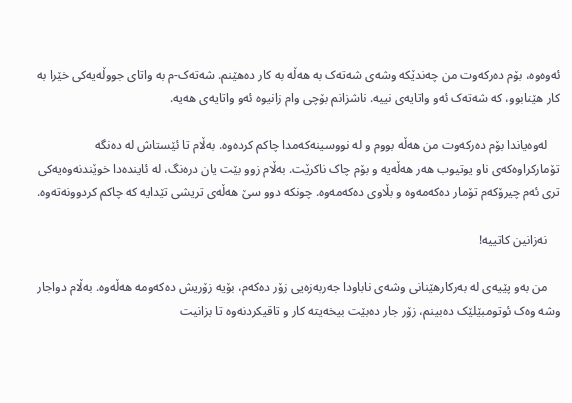ئەوەوە، بۆم دەرکەوت من چەندێکە وشەی شەتەک بە هەڵە بە کار دەهێنم. شەتەک-م بە واتای جووڵەیەکی خێرا بە کار هێنابوو، کە شەتەک ئەو واتایەی نییە. ناشزانم بۆچی وام زانیوە ئەو واتایەی هەیە.

    لەوەیاندا بۆم دەرکەوت من هەڵە بووم و لە نووسینەکەمدا چاکم کردەوە. بەڵام تا ئێستاش لە دەنگە تۆمارکراوەکەی ناو یوتیوب هەر هەڵەیە و بۆم چاک ناکرێت. بەڵام زوو بێت یان درەنگ، لە ئایندەدا خوێندنەوەیەکی تری ئەم چیرۆکەم تۆمار دەکەمەوە و بڵاوی دەکەمەوە. چونکە دوو سێ هەڵەی تریشی تێدایە کە چاکم کردوونەتەوە.

    نەزانین کاتییە!

    من بەو پێیەی لە بەرکارهێنانی وشەی ناباودا جەربەزەیی زۆر دەکەم، بۆیە زۆریش دەکەومە هەڵەوە. بەڵام دواجار وشە وەک ئوتومبێلێک دەبینم، زۆر جار دەبێت بیخەیتە کار و تاقیکردنەوە تا بزانیت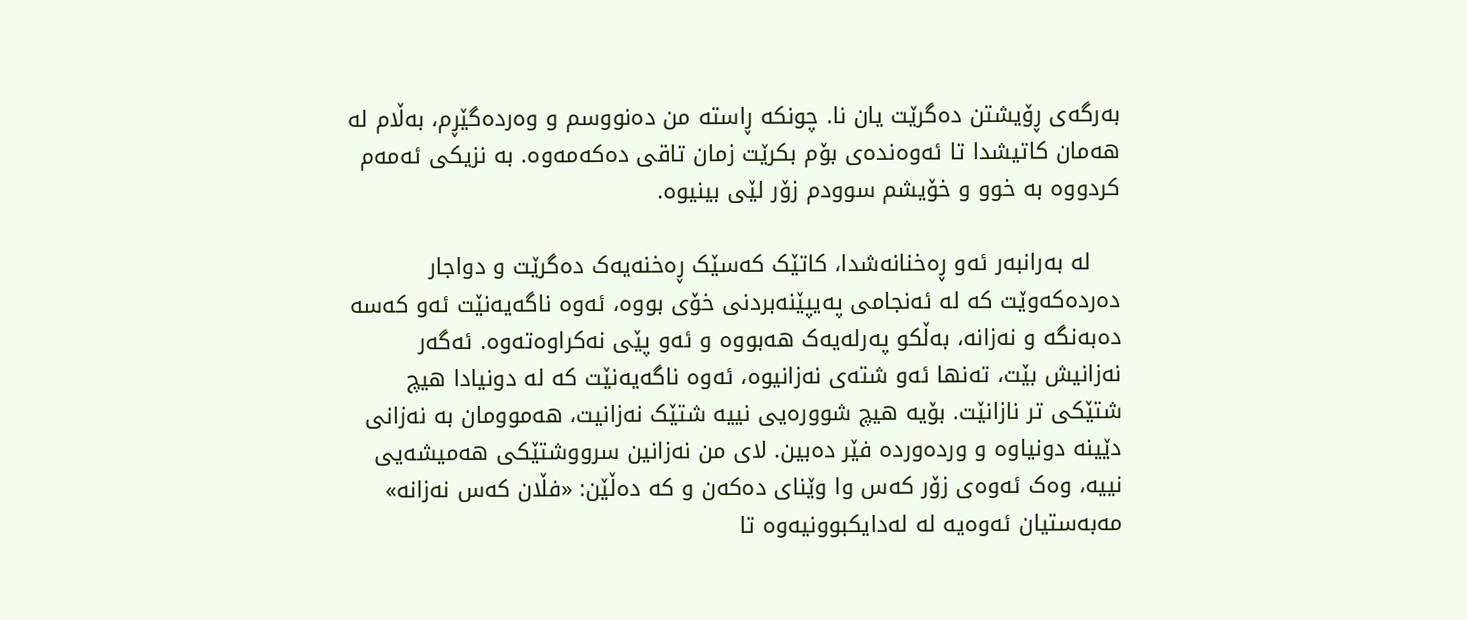بەرگەی ڕۆیشتن دەگرێت یان نا. چونکە ڕاستە من دەنووسم و وەردەگێڕم، بەڵام لە هەمان کاتیشدا تا ئەوەندەی بۆم بکرێت زمان تاقی دەکەمەوە. بە نزیکی ئەمەم کردووە بە خوو و خۆیشم سوودم زۆر لێی بینیوە.

    لە بەرانبەر ئەو ڕەخنانەشدا، کاتێک کەسێک ڕەخنەیەک دەگرێت و دواجار دەردەکەوێت کە لە ئەنجامی پەیپێنەبردنی خۆی بووە، ئەوە ناگەیەنێت ئەو کەسە دەبەنگە و نەزانە، بەڵکو پەرلەیەک هەبووە و ئەو پێی نەکراوەتەوە. ئەگەر نەزانیش بێت، تەنها ئەو شتەی نەزانیوە، ئەوە ناگەیەنێت کە لە دونیادا هیچ شتێکی تر نازانێت. بۆیە هیچ شوورەیی نییە شتێک نەزانیت، هەموومان بە نەزانی دێینە دونیاوە و وردەوردە فێر دەبین. لای من نەزانین سرووشتێکی هەمیشەیی نییە، وەک ئەوەی زۆر کەس وا وێنای دەکەن و کە دەڵێن: «فڵان کەس نەزانە» مەبەستیان ئەوەیە لە لەدایکبوونیەوە تا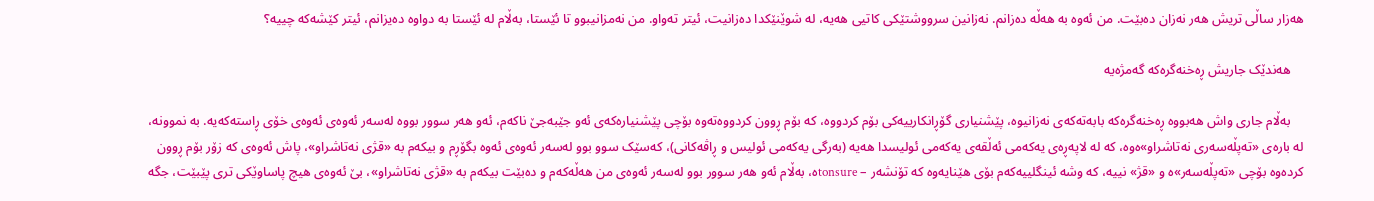هەزار ساڵی تریش هەر نەزان دەبێت. من ئەوە بە هەڵە دەزانم. نەزانین سرووشتێکی کاتیی هەیە، لە شوێنێکدا دەزانیت، ئیتر تەواو. من نەمزانیبوو تا ئێستا، بەڵام لە ئێستا بە دواوە دەیزانم، ئیتر کێشەکە چییە؟

    هەندێک جاریش ڕەخنەگرەکە گەمژەیە

    بەڵام جاری واش هەبووە ڕەخنەگرەکە بابەتەکەی نەزانیوە، پێشنیاری گۆڕانکارییەکی بۆم کردووە، کە بۆم ڕوون کردووەتەوە بۆچی پێشنیارەکەی ئەو جێبەجێ ناکەم، ئەو هەر سوور بووە لەسەر ئەوەی ئەوەی خۆی ڕاستەکەیە. بە نموونە، لە بارەی «تەپڵەسەری نەتاشراو»ەوە، کە لە لاپەڕەی یەکەمی ئەڵقەی یەکەمی ئولیسدا هەیە (بەرگی یەکەمی ئولیس و ڕاڤەکانی)، کەسێک سوو بوو لەسەر ئەوەی ئەوە بگۆڕم و بیکەم بە «قژی نەتاشراو»، پاش ئەوەی کە زۆر بۆم ڕوون کردەوە بۆچی «تەپڵەسەر»ە و «قژ» نییە، کە وشە ئینگلییەکەم بۆی هێنایەوە کە تۆنشەر – tonsureە، بەڵام ئەو هەر سوور بوو لەسەر ئەوەی من هەڵەکەم و دەبێت بیکەم بە «قژی نەتاشراو»، بێ ئەوەی هیچ پاساوێکی تری پێبێت، جگە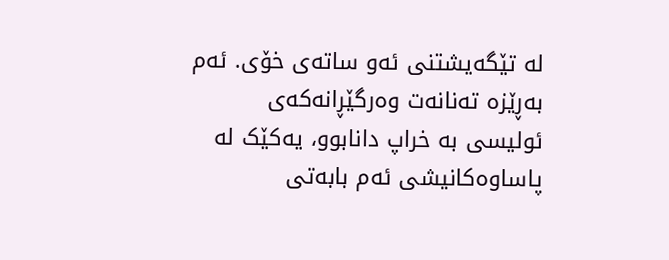لە تێگەیشتنی ئەو ساتەی خۆی. ئەم بەڕێزە تەنانەت وەرگێڕانەکەی ئولیسی بە خراپ دانابوو، یەکێک لە پاساوەکانیشی ئەم بابەتی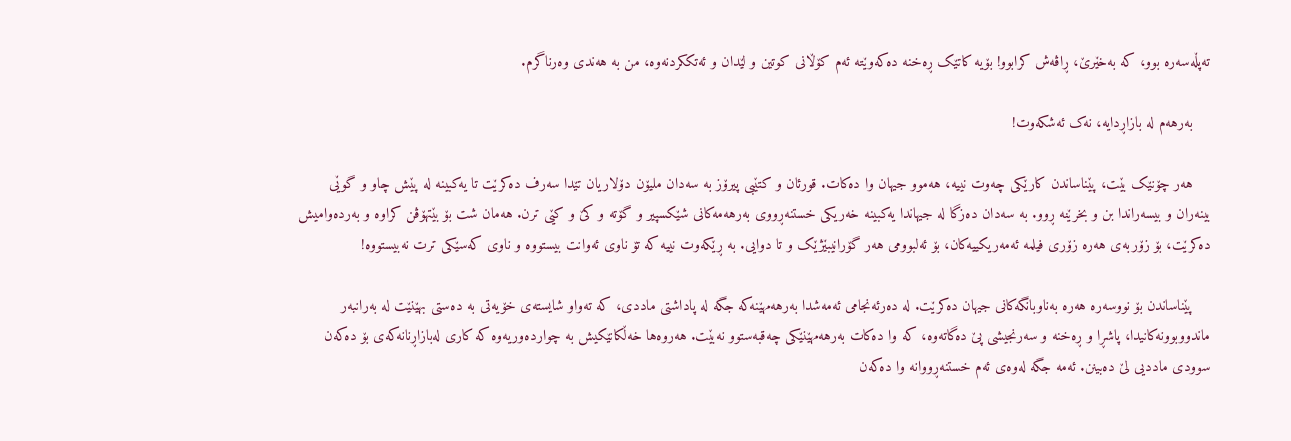تەپڵەسەرە بوو، کە بەخێرێ، ڕاڤەش کرابوو! بۆیە کاتێک ڕەخنە دەکەوێتە ئەم کۆڵانی کوتین و لێدان و ئەتککردنەوە، من بە هەندی وەرناگرم.

    بەرهەم لە بازاڕدایە، نەک ئەشکەوت!

    هەر چۆنێک بێت، پێناساندن کارێکی چەوت نییە، هەموو جیهان وا دەکات. قورئان و کتێبی پیرۆز بە سەدان ملیۆن دۆلاریان تێدا سەرف دەکرێت تا یەکبینە لە پێش چاو و گوێی بینەران و بیسەراندا بن و بخرێنە ڕوو. بە سەدان دەزگا لە جیهاندا یەکبینە خەریکی خستنەڕووی بەرهەمەکانی شێکسپیر و گۆتە و کێ و کێی ترن. هەمان شت بۆ بێتهۆڤن کراوە و بەردەوامیش دەکرێت، بۆ زۆربەی هەرە زۆری فیلمە ئەمەریکییەکان، بۆ ئەلبوومی هەر گۆرانیبێژێک و تا دوایی. بە ڕێکەوت نییە کە تۆ ناوی ئەوانت بیستووە و ناوی کەسێکی ترت نەبیستووە!

    پێناساندن بۆ نووسەرە هەرە بەناوبانگەکانی جیهان دەکرێت. لە دەرئەنجامی ئەمەشدا بەرهەمهێنەکە جگە لە پاداشتی ماددی، کە تەواو شایستەی خۆیەتی بە دەستی بهێنێت لە بەرانبەر ماندووبوونەکانیدا، پاشڕا و ڕەخنە و سەرنجیشی پێ دەگاتەوە، کە وا دەکات بەرهەمهێنێکی چەقبەستوو نەبێت. هەروەها خەڵکانێکیش بە چواردەوریەوە کە کاری لەبازاڕنانەکەی بۆ دەکەن سوودی ماددیی لێ دەبینن. ئەمە جگە لەوەی ئەم خستنەڕووانە وا دەکەن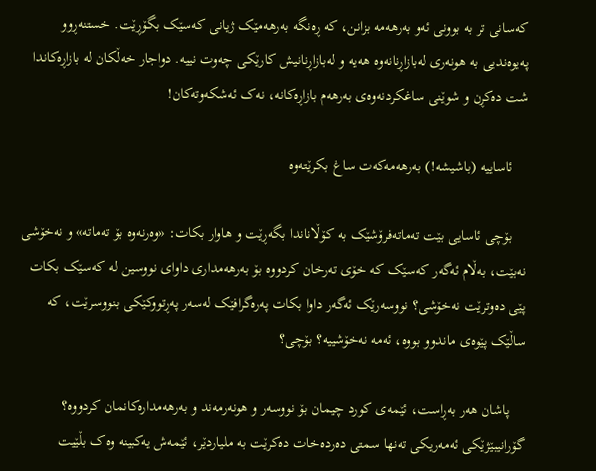کەسانی تر بە بوونی ئەو بەرهەمە بزانن، کە ڕەنگە بەرهەمێک ژیانی کەسێک بگۆڕێت. خستنەڕوو پەیوەندیی بە هونەری لەبازاڕنانەوە هەیە و لەبازاڕنانیش کارێکی چەوت نییە. دواجار خەڵکان لە بازاڕەکاندا شت دەکڕن و شوێنی ساغکردنەوەی بەرهەم بازاڕەکانە، نەک ئەشکەوتەکان!

    ئاساییە (باشیشە!) بەرهەمەکەت ساغ بکرێتەوە

    بۆچی ئاسایی بێت تەماتەفرۆشێک بە کۆڵاناندا بگەڕێت و هاوار بکات: «وەرنەوە بۆ تەماتە» و نەخۆشی نەبێت، بەڵام ئەگەر کەسێک کە خۆی تەرخان کردووە بۆ بەرهەمداری داوای نووسین لە کەسێک بکات پێی دەوترێت نەخۆشی؟ نووسەرێک ئەگەر داوا بکات پەرەگرافێک لەسەر پەڕتووکێکی بنووسرێت، کە ساڵێک پێوەی ماندوو بووە، ئەمە نەخۆشییە؟ بۆچی؟

    پاشان هەر بەڕاست، ئێمەی کورد چیمان بۆ نووسەر و هونەرمەند و بەرهەمدارەکانمان کردووە؟ گۆرانیبێژێکی ئەمەریکی تەنها سمتی دەردەخات دەکرێت بە ملیاردێر، ئێمەش یەکبینە وەک بڵێیت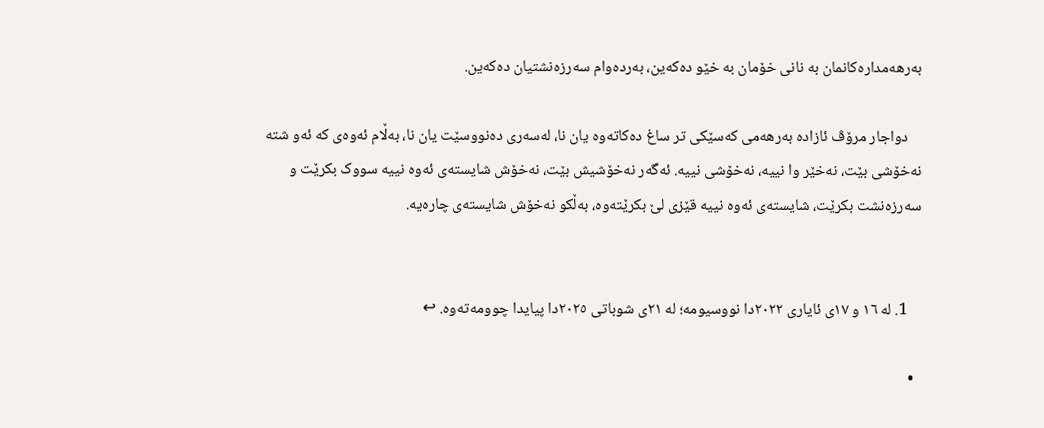بەرهەمدارەکانمان بە نانی خۆمان بە خێو دەکەین، بەردەوام سەرزەنشتیان دەکەین.

    دواجار مرۆڤ ئازادە بەرهەمی کەسێکی تر ساغ دەکاتەوە یان نا، لەسەری دەنووسێت یان نا، بەڵام ئەوەی کە ئەو شتە نەخۆشی بێت، نەخێر وا نییە، نەخۆشی نییە. ئەگەر نەخۆشیش بێت، نەخۆش شایستەی ئەوە نییە سووک بکرێت و سەرزەنشت بکرێت، شایستەی ئەوە نییە قێزی لێ بکرێتەوە، بەڵکو نەخۆش شایستەی چارەیە.


    1. لە ١٦ و ١٧ی ئایاری ٢٠٢٢دا نووسیومە؛ لە ٢١ی شوباتی ٢٠٢٥دا پیایدا چوومەتەوە. ↩

  •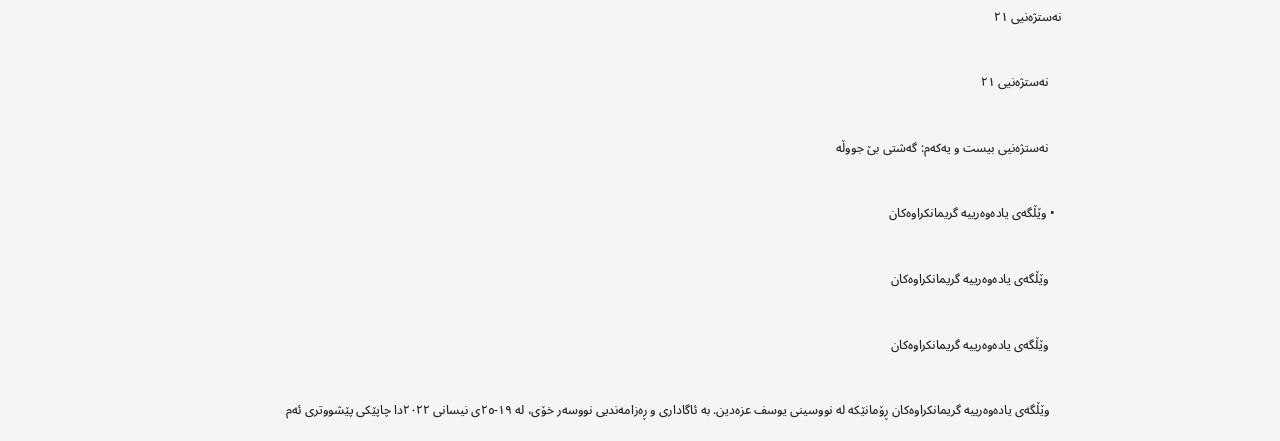نەستژەنیی ٢١

    نەستژەنیی ٢١

    نەستژەنیی بیست و یەکەم: گەشتی بێ جووڵە

  • وێڵگەی یادەوەرییە گریمانکراوەکان

    وێڵگەی یادەوەرییە گریمانکراوەکان

    وێڵگەی یادەوەرییە گریمانکراوەکان

    وێڵگەی یادەوەرییە گریمانکراوەکان ڕۆمانێکە لە نووسینی یوسف عزەدین. بە ئاگاداری و ڕەزامەندیی نووسەر خۆی، لە ١٩-٢٥ی نیسانی ٢٠٢٢دا چاپێکی پێشووتری ئەم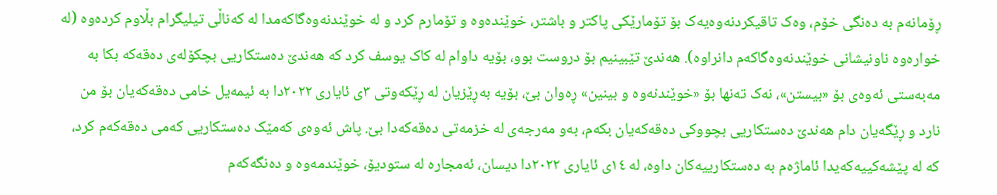ڕۆمانەم بە دەنگی خۆم، وەک تاقیکردنەوەیەک بۆ تۆمارێکی پاکتر و باشتر، خوێندەوە و تۆمارم کرد و لە خوێندنەوەگاکەمدا لە کەناڵی تیلیگرام بڵاوم کردەوە (لە خوارەوە ناونیشانی خوێندنەوەگاکەم دانراوە). هەندێ تێبینیم بۆ دروست بوو، بۆیە داوام لە کاک یوسف کرد کە هەندێ دەستکاریی بچکۆلەی دەقەکە بکا بە مەبەستی ئەوەی بۆ «بیستن»، نەک تەنها بۆ «خوێندنەوە و بینین» ڕەوان بێ، بۆیە بەڕێزیان لە ڕێکەوتی ٣ی ئایاری ٢٠٢٢دا بە ئیمەیل خامی دەقەکەیان بۆ من نارد و ڕێگەیان دام هەندێ دەستکاریی بچووکی دەقەکەیان بکەم، بەو مەرجەی لە خزمەتی دەقەکەدا بێ. پاش ئەوەی کەمێک دەستکاریی کەمی دەقەکەم کرد، کە لە پێشەکییەکەیدا ئاماژەم بە دەستکارییەکان داوە، لە ١٤ی ئایاری ٢٠٢٢دا دیسان، ئەمجارە لە ستودیۆ، خوێندمەوە و دەنگەکەم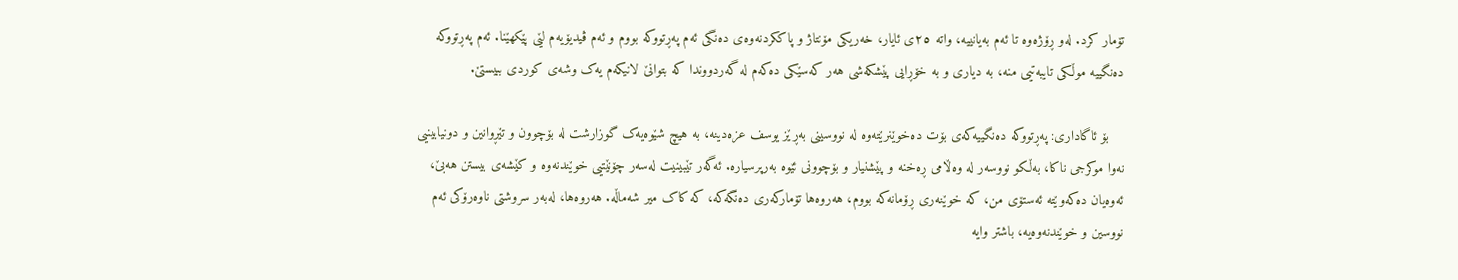تۆمار کرد. لەو ڕۆژەوە تا ئەم بەیانییە، واتە ٢٥ی ئایار، خەریکی مۆنتاژ و پاککردنەوەی دەنگی ئەم پەڕتووکە بووم و ئەم ڤیدیۆیەم لێی پێکهێنا. ئەم پەڕتووکە دەنگییە موڵکی تایبەتیی منە، بە دیاری و بە خۆڕایی پێشکەشی هەر کەسێکی دەکەم لە گەردووندا کە بتوانێ لانیکەم یەک وشەی کوردی ببیستێ.

    بۆ ئاگاداری: پەڕتووکە دەنگییەکەی بۆت دەخوێنرێتەوە لە نووسینی بەڕێز یوسف عزەدینە، بە هیچ شێوەیەک گوزارشت لە بۆچوون و تێڕوانین و دونیابینیی نەوا موکرجی ناکا، بەڵکو نووسەر لە وەڵامی ڕەخنە و پێشنیار و بۆچوونی ئێوە بەرپرسیارە. ئەگەر تێبینیت لەسەر چۆنێتیی خوێندنەوە و کێشەی بیستن هەبێ، ئەوەیان دەکەوێتە ئەستۆی من، کە خوێنەری ڕۆمانەکە بووم، هەروەها تۆمارکەری دەنگەکە، کە کاک میر شەماڵە. هەروەها، لەبەر سروشتی ناوەرۆکی ئەم نووسین و خوێندنەوەیە، باشتر وایە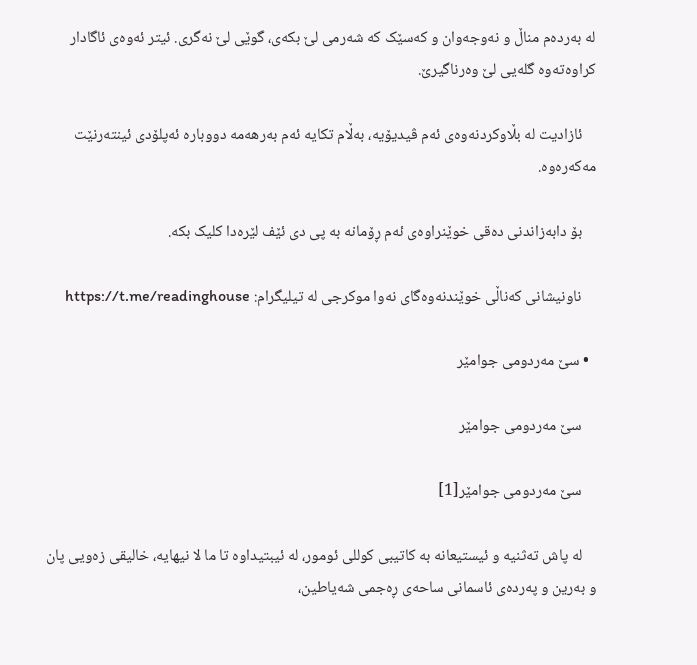لە بەردەم مناڵ و نەوجەوان و کەسێک کە شەرمی لێ بکەی، گوێی لێ نەگری. ئیتر ئەوەی ئاگادار کراوەتەوە گلەیی لێ وەرناگیرێ.

    ئازادیت لە بڵاوکردنەوەی ئەم ڤیدیۆیە، بەڵام تکایە ئەم بەرهەمە دووبارە ئەپلۆدی ئینتەرنێت مەکەرەوە.

    بۆ دابەزاندنی دەقی خوێنراوەی ئەم ڕۆمانە بە پی دی ئێف لێرەدا کلیک بکە.

    ناونیشانی کەناڵی خوێندنەوەگای نەوا موکرجی لە تیلیگرام: https://t.me/readinghouse

  • سێ مەردومی جوامێر

    سێ مەردومی جوامێر

    سێ مەردومی جوامێر[1]

    لە پاش تەثنیە و ئیستیعانە بە کاتیبی کوللی ئومور، لە ئیبتیداوە تا ما لا نیهایە، خالیقی زەویی پان و بەرین و پەردەی ئاسمانی ساحەی ڕەجمی شەیاطین،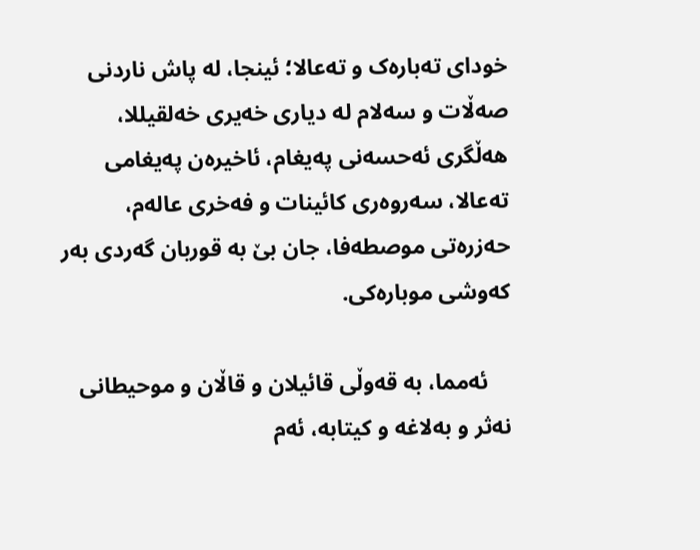خودای تەبارەک و تەعالا؛ ئینجا، لە پاش ناردنی صەڵات و سەلام لە دیاری خەیری خەلقیللا، هەڵگری ئەحسەنی پەیغام، ئاخیرەن پەیغامی تەعالا، سەروەری کائینات و فەخری عالەم، حەزرەتی موصطەفا، جان بێ بە قوربان گەردی بەر کەوشی موبارەکی.

    ئەمما، بە قەوڵی قائیلان و قاڵان و موحیطانی نەثر و بەلاغە و کیتابە، ئەم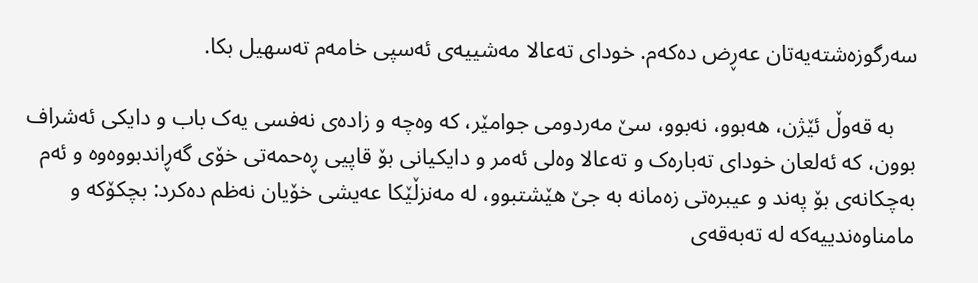سەرگوزەشتەیەتان عەڕض دەکەم. خودای تەعالا مەشییەی ئەسپی خامەم تەسهیل بکا.

    بە قەوڵ ئێژن، هەبوو، نەبوو، سێ مەردومی جوامێر، کە وەچە و زادەی نەفسی یەک باب و دایکی ئەشراف بوون، کە ئەلعان خودای تەبارەک و تەعالا وەلی ئەمر و دایکیانی بۆ قاپیی ڕەحمەتی خۆی گەڕاندبووەوە و ئەم بەچکانەی بۆ پەند و عیبرەتی زەمانە بە جێ هێشتبوو، لە مەنزڵێکا عەیشی خۆیان نەظم دەکرد: بچکۆکە و مامناوەندییەکە لە تەبەقەی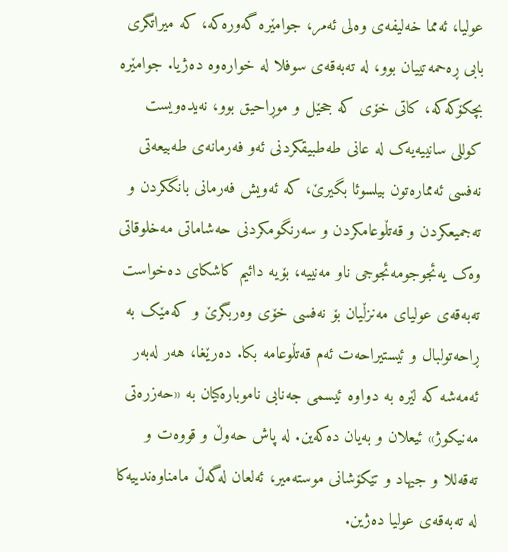عولیا، ئەمما خەلیفەی وەلی ئەمر، جوامێرە گەورەکە، کە میراتگری بابی ڕەحمەتییان بوو، لە تەبەقەی سوفلا لە خوارەوە دەژیا. جوامێرە بچکۆکەکە، کاتی خۆی کە جحێل و موڕاحیق بوو، نەیدەویست کوللی سانییەیەک لە عانی طەطبیقکردنی ئەو فەرمانەی طەبیعەتی نەفسی ئەممارەتون بیلسوئا بگیرێ، کە ئەویش فەرمانی بانگکردن و تەجمیعکردن و قەتڵوعامکردن و سەرنگومکردنی حەشاماتی مەخلوقاتی وەک یەئجوجومەئجوجی ناو مەنییە، بۆیە دائیم کاشکای دەخواست تەبەقەی عولیای مەنزڵیان بۆ نەفسی خۆی وەربگرێ و کەمێک بە ڕاحەتولبال و ئیستیراحەت ئەم قەتڵوعامە بکا. دەرێغا، هەر لەبەر ئەمەشە کە لێرە بە دواوە ئیسمی جەنابی ناموبارەکیان بە «حەزرەتی مەنیکوژ» ئیعلان و بەیان دەکەین. لە پاش حەوڵ و قووەت و تەقەللا و جیهاد و تێکۆشانی موستەمیر، ئەلعان لەگەڵ مامناوەندییەکا لە تەبەقەی عولیا دەژین.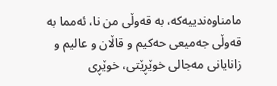مامناوەندییەکە، بە قەوڵی من نا، ئەمما بە قەوڵی جەمیعی حەکیم و قاڵان و عالیم و زانایانی مەجالی خوێڕێتی، خوێڕی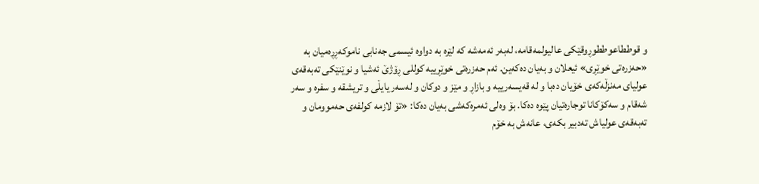و قوططاعوططوڕوقێکی عالیولمەقامە، لەبەر ئەمەشە کە لێرە بە دواوە ئیسمی جەنابی ناموکەڕڕەمیان بە «حەزرەتی خوێڕی» ئیعلان و بەیان دەکەین. ئەم حەزرەتی خوێڕییە کوللی ڕۆژێ ئەشیا و نوێنێکی تەبەقەی عولیای مەنزڵەکەی خۆیان دەبا و لە قەیسەرییە و بازاڕ و مێز و دوکان و لەسەر یایڵی و تریشقە و سفرە و سەر شەقام و سەکۆکانا توجارەتیان پێوە دەکا. بۆ وەلی ئەمرەکەشی بەیان دەکا: «تۆ لازمە کولفەی حەموومان و تەبەقەی عولیاش تەدبیر بکەی، عانەش بە خۆم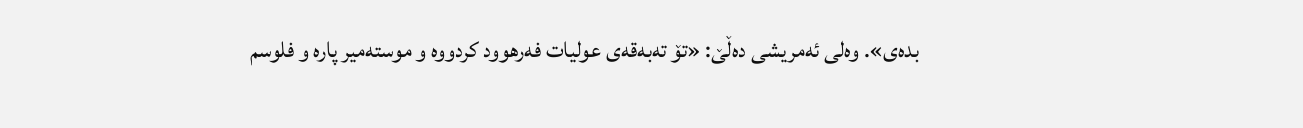بدەی». وەلی ئەمریشی دەڵێ: «تۆ تەبەقەی عولیات فەرهوود کردووە و موستەمیر پارە و فلوسم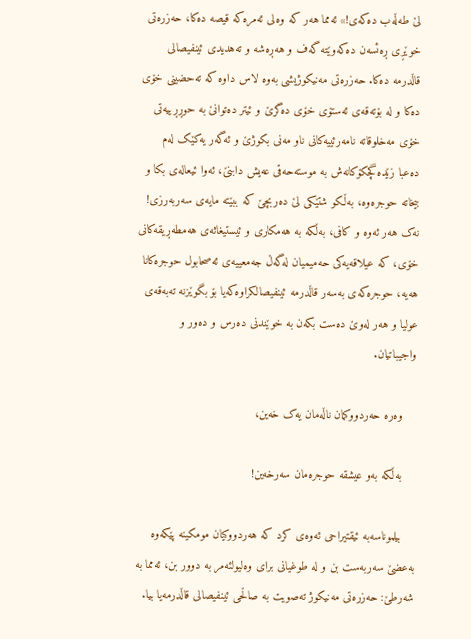لێ طەڵەب دەکەی!» ئەمما هەر کە وەلی ئەمرەکە قیصە دەکا، حەزرەتی خوێڕی ڕەئسەن دەکەوێتە گەف و هەڕەشە و تەهدیدی ئینفیصالی قاڵدرمە دەکا. حەزرەتی مەنیکوژیشی بەوە لاس داوە کە تەحضینی خۆی دەکا و لە بۆتەقەی ئەستۆی خۆی دەگرێ و ئیتر دەتوانێ بە حوڕڕییەتی خۆی مەخلوقاتە نامەرئییەکانی ناو مەنی بکوژێ و ئەگەر یەکێک لەم دەعبا زێدەگچکۆکانەش بە موستەحەقی عەیش دابنێ، ئەوا ئیعالەی بکا و بیخاتە حوجرەوە، بەڵکو شتێکی لێ دەربچێ کە ببێتە مایەی سەربەرزی! نەک هەر ئەوە و کافی، بەڵکە بە هەمکاری و ئیستیغاثەی هەمطەڕیقەکانی خۆی، کە عیلاقەیەکی حەمیمیان لەگەڵ جەمعییەی ئەصحابول حوجرەکانا هەیە، حوجرەکەی بەسەر قاڵدرمە ئینفیصالکراوەکەیا بۆ بگوێزنە تەبەقەی عولیا و هەر لەوێ دەست بکەن بە خوێندنی دەرس و دەور و واجیباتیان.

    وەرە حەردووکمان ناڵەمان یەک خەین،

    بەڵکە بەو عیشقە حوجرەمان سەرخەین!

    بیلموناسەبە ئیقتیراحی ئەوەی کرد کە هەردووکیان مومکینە پێکەوە بەعضێ سەربەست بن و لە طوغیانی برای وەلیولئەمر بە دوور بن، ئەمما بە شەرطێ: حەزرەتی مەنیکوژ تەصویت بە صاڵحی ئینفیصالی قاڵدرمەیا بیا.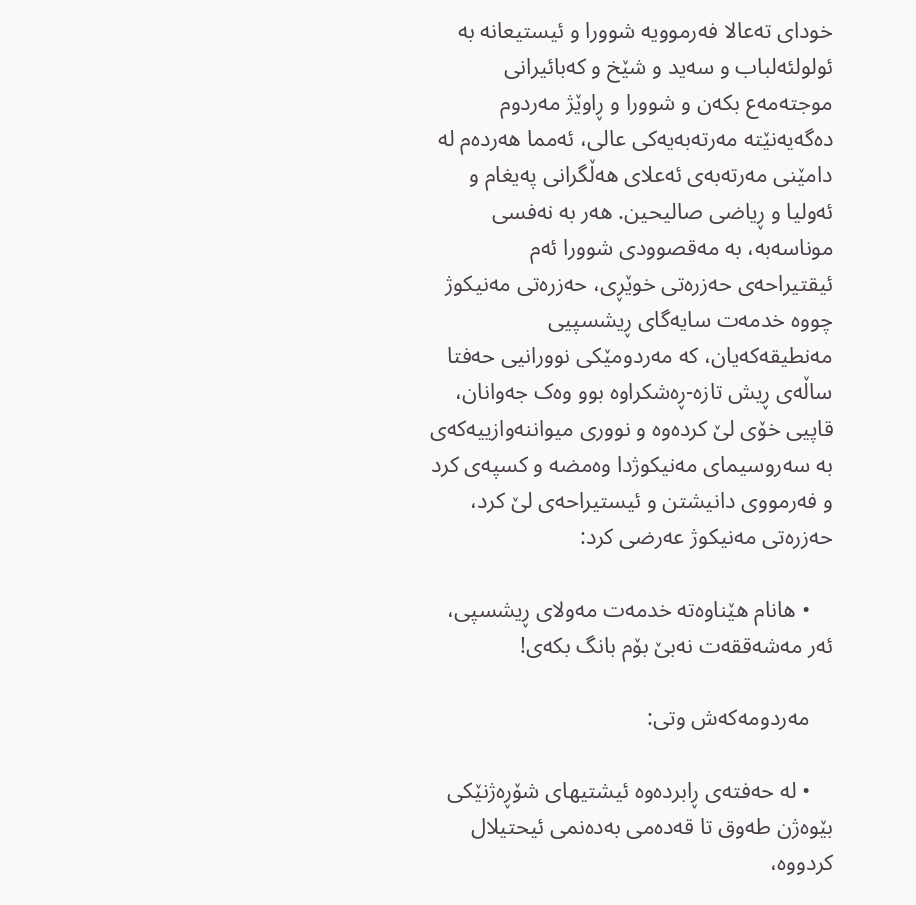خودای تەعالا فەرموویە شوورا و ئیستیعانە بە ئولولئەلباب و سەید و شێخ و کەبائیرانی موجتەمەع بکەن و شوورا و ڕاوێژ مەردوم دەگەیەنێتە مەرتەبەیەکی عالی، ئەمما هەردەم لە دامێنی مەرتەبەی ئەعلای هەڵگرانی پەیغام و ئەولیا و ڕیاضی صالیحین. هەر بە نەفسی موناسەبە، بە مەقصوودی شوورا ئەم ئیقتیراحەی حەزرەتی خوێڕی، حەزرەتی مەنیکوژ چووە خدمەت سایەگای ڕیشسپیی مەنطیقەکەیان، کە مەردومێکی نوورانیی حەفتا ساڵەی ڕیش تازە-ڕەشکراوە بوو وەک جەوانان، قاپیی خۆی لێ کردەوە و نووری میواننەوازییەکەی بە سەروسیمای مەنیکوژدا وەمضە و کسپەی کرد و فەرمووی دانیشتن و ئیستیراحەی لێ کرد، حەزرەتی مەنیکوژ عەرضی کرد:

    • هانام هێناوەتە خدمەت مەولای ڕیشسپی، ئەر مەشەققەت نەبێ بۆم بانگ بکەی!

    مەردومەکەش وتی:

    • لە حەفتەی ڕابردەوە ئیشتیهای شۆڕەژنێکی بێوەژن طەوق تا قەدەمی بەدەنمی ئیحتیلال کردووە،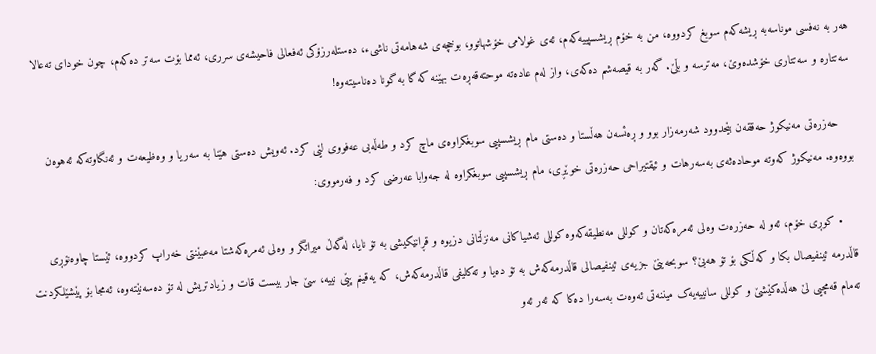هەر بە نەفسی موناسەبە ڕیشەکەم سوبغ کردووە، من بە خۆم ڕیشسپییەکەم، ئەی غولامی خۆشهاتوو، بوخچەی شەهامەتی ناشیء، دەستلەرزۆکی ئەفعالی فاحیشەی سرری، ئەمما بۆت سەتر دەکەم، چون خودای تەعالا سەتتارە و سەتتاری خۆشدەوێ، مەترسە و بڵێ. گەر بە قیصەشم دەکەی، واز لەم عادەتە موحتەقەڕەت بهێنە کە گا بە گونا دەناسیتەوە!

    حەزرەتی مەنیکوژ حەققەن بێحدوود شەرمەزار بوو و ڕەئسەن هەڵستا و دەستی مام ڕیشسپیی سوبغکراوەی ماچ کرد و طەڵەبی عەفووی لێی کرد. ئەویش دەستی هێنا بە سەریا و وەظیعەت و ئەنگاوتەکە ئەهوەن بووەوە. مەنیکوژ کەوتە موحادەثەی بەسەرهات و ئیقتیراحی حەزرەتی خوێڕی، مام ڕیشسپیی سوبغکراوە لە جەوابا عەرضی کرد و فەرمووی:

    • کوڕی خۆم، ئەو لە حەزرەت وەلی ئەمرەکەتان و کوللی مەنطیقەکەوە کوللی ئەشیاکانی مەنزڵتانی دزیوە و قڕانێکیشی بە تۆ نایا، لەگەڵ میراتگر و وەلی ئەمرەکەشتا مەعبێنتی خەراپ کردووە، ئێستا چاوەنۆڕی قاڵدرمە ئینفیصال بکا و کەڵکی بۆ تۆ هەبێ؟ سوبحەینێ جزیەی ئینفیصالی قاڵدرمەکەش بە تۆ دەیا و تەکلیفی قاڵدرمەکەش، کە یەقینم پێی نییە، سێ جار بیست قات و زیادتریش لە تۆ دەسەنێتەوە، ئەمجا بۆ پێشێلکردنت تەمام قەمچیی لێ هەڵدەکێشێ و کوللی سانییەیەک میننەتی ئەوەت بەسەرا دەکا کە ئەر ئەو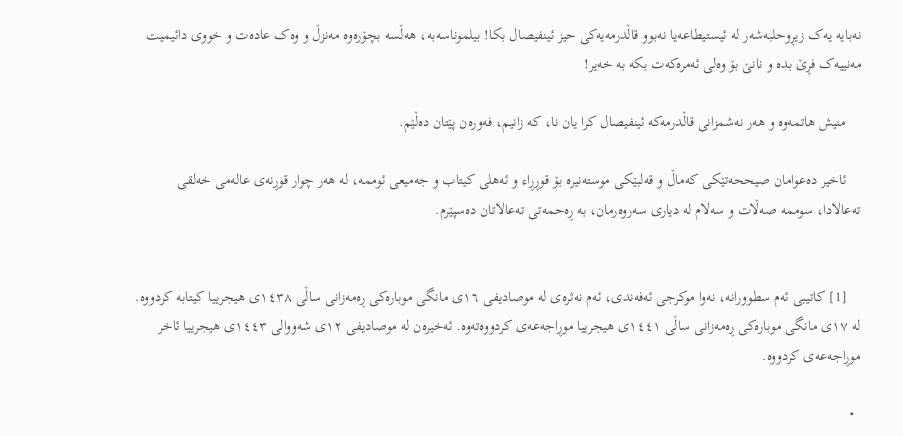نەبایە یەک زیڕوحلبەشەر لە ئیستیطاعەیا نەبوو قاڵدرمەیەکی حیز ئینفیصال بکا! بیلموناسەبە، هەڵسە بچۆرەوە مەنزڵ و وەک عادەت و خووی دائیمیت مەنییەک فڕێ بدە و نانێ بۆ وەلی ئەمرەکەت بکە بە خەیر!

    منیش هاتمەوە و هەر نەشمزانی قاڵدرمەکە ئینفیصال کرا یان نا، کە زانیم، فەورەن پێتان دەڵێم.

    ئاخیر دەعوامان صیححەتێکی کەماڵ و قەلبێکی موستەنیرە بۆ قوڕڕاء و ئەهلی کیتاب و جەمیعی ئوممە، لە هەر چوار قوڕنەی عالەمی خەلقی تەعالادا، سوممە صەڵات و سەلام لە دیاری سەروەرمان، بە ڕەحمەتی تەعالاتان دەسپێرم.


    [1] کاتیبی ئەم سطوورانە، نەوا موکرجی ئەفەندی، ئەم نەثرەی لە موصادیفی ١٦ی مانگی موبارەکی ڕەمەزانی ساڵی ١٤٣٨ی هیجرییا کیتابە کردووە. لە ١٧ی مانگی موبارەکی ڕەمەزانی ساڵی ١٤٤١ی هیجرییا موڕاجەعەی کردووەتەوە. ئەخیرەن لە موصادیفی ١٢ی شەووالی ١٤٤٣ی هیجرییا ئاخر موڕاجەعەی کردووە.

  •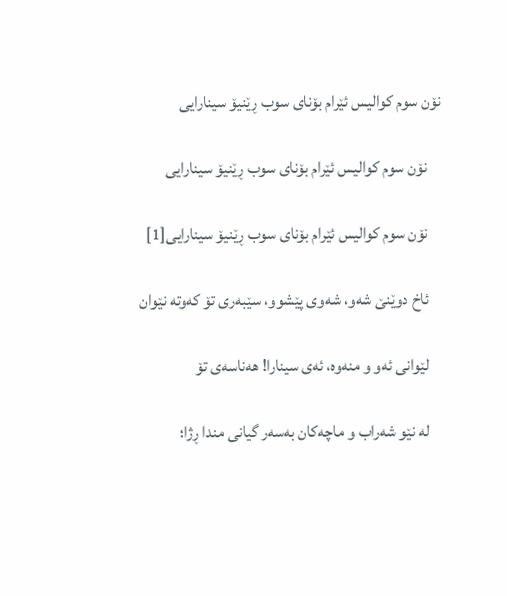نۆن سوم کوالیس ئێرام بۆنای سوب ڕێنیۆ سینارایی

    نۆن سوم کوالیس ئێرام بۆنای سوب ڕێنیۆ سینارایی

    نۆن سوم کوالیس ئێرام بۆنای سوب ڕێنیۆ سینارایی[1]

    ئاخ دوێنێ شەو، شەوی پێشوو، سێبەری تۆ کەوتە نێوان

    لێوانی ئەو و منەوە، ئەی سینارا! هەناسەی تۆ

    لە نێو شەراب و ماچەکان بەسەر گیانی مندا ڕژا؛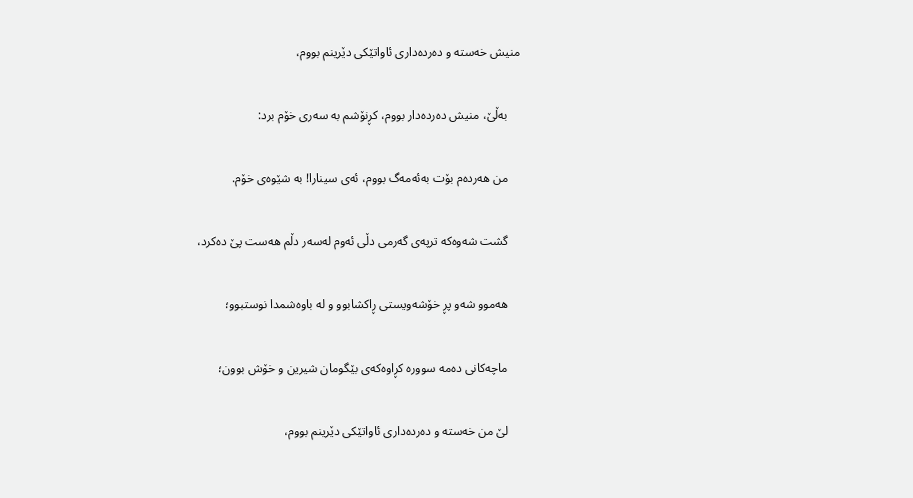منیش خەستە و دەردەداری ئاواتێکی دێرینم بووم،

    بەڵێ، منیش دەردەدار بووم، کڕنۆشم بە سەری خۆم برد:

    من هەردەم بۆت بەئەمەگ بووم، ئەی سینارا! بە شێوەی خۆم.

    گشت شەوەکە ترپەی گەرمی دڵی ئەوم لەسەر دڵم هەست پێ دەکرد،

    هەموو شەو پڕ خۆشەویستی ڕاکشابوو و لە باوەشمدا نوستبوو؛

    ماچەکانی دەمە سوورە کڕاوەکەی بێگومان شیرین و خۆش بوون؛

    لێ من خەستە و دەردەداری ئاواتێکی دێرینم بووم،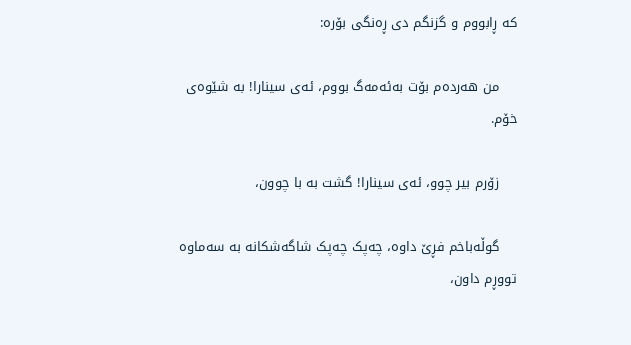کە ڕابووم و گزنگم دی ڕەنگی بۆرە:

    من هەردەم بۆت بەئەمەگ بووم، ئەی سینارا! بە شێوەی خۆم.

    زۆرم بیر چوو، ئەی سینارا! گشت بە با چوون،

    گوڵەباخم فڕێ داوە، چەپک چەپک شاگەشکانە بە سەماوە تووڕم داون،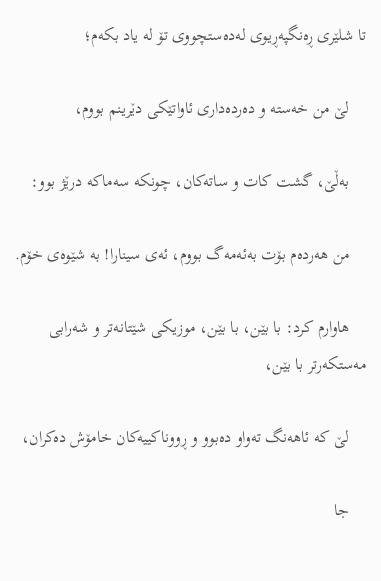تا شلێری ڕەنگپەڕیوی لەدەستچووی تۆ لە یاد بکەم؛

    لێ من خەستە و دەردەداری ئاواتێکی دێرینم بووم،

    بەڵێ، گشت کات و ساتەکان، چونکە سەماکە درێژ بوو:

    من هەردەم بۆت بەئەمەگ بووم، ئەی سینارا! بە شێوەی خۆم.

    هاوارم کرد: با بێن، با بێن، موزیکی شێتانەتر و شەرابی مەستکەرتر با بێن،

    لێ کە ئاهەنگ تەواو دەبوو و ڕووناکییەکان خامۆش دەکران،

    جا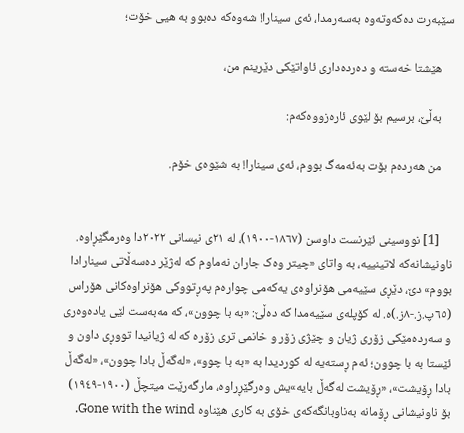سێبەرت دەکەوتەوە بەسەرمدا، ئەی سینارا! شەوەکە دەبوو بە هیی خۆت؛

    هێشتا خەستە و دەردەداری ئاواتێکی دێرینم من،

    بەڵێ، برسیم بۆ لێوی ئارەزووەکەم:

    من هەردەم بۆت بەئەمەگ بووم، ئەی سینارا! بە شێوەی خۆم.


    [1] نووسینی ئێرنست داوسن (١٨٦٧-١٩٠٠)، لە ٢١ی نیسانی ٢٠٢٢دا وەرمگێڕاوە. ناونیشانەکە لاتینییە، بە واتای «چیتر وەک جاران نەماوم کە لەژێر دەسەڵاتی سینارادا بووم» دێ، دێڕی سێیەمی هۆنراوەی یەکەمی چوارەم پەڕتووکی هۆنراوەکانی هۆراس (٦٥پ.ز.-٨ز.)ە. لە کۆپلەی سێیەمدا کە دەڵێ: «بە با چوون»، کە مەبەست لێی یادەوەری و سەردەمێکی زۆری ژیان و چێژی زۆر و خانمی تری زۆرە کە لە ژیانیدا تووڕی داون و ئێستا بە با چوون؛ ئەم ڕستەیە لە کوردیدا بە «بە با چوو»، «لەگەڵ بادا چوون»، «لەگەڵ بادا ڕۆیشت»، «ڕۆیشت له‌گه‌ڵ بایه»یش وەرگێڕراوە، مارگەرێت میتچڵ (١٩٠٠-١٩٤٩) بۆ ناونیشانی ڕۆمانە بەناوبانگەکەی خۆی بە کاری هێناوە Gone with the wind.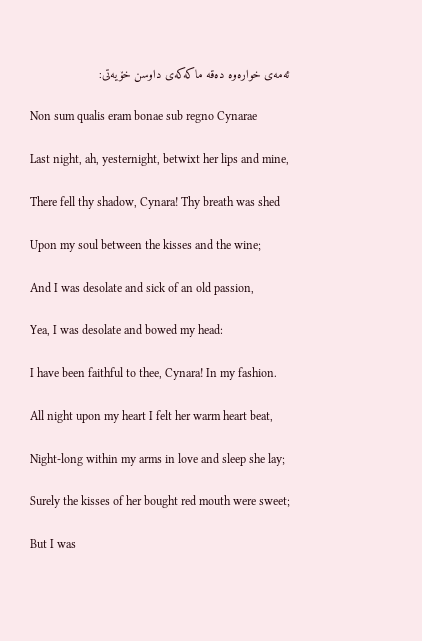ئەمەی خوارەوە دەقە ماکەکەی داوسن خۆیەتی:

    Non sum qualis eram bonae sub regno Cynarae

    Last night, ah, yesternight, betwixt her lips and mine,

    There fell thy shadow, Cynara! Thy breath was shed

    Upon my soul between the kisses and the wine;

    And I was desolate and sick of an old passion,

    Yea, I was desolate and bowed my head:

    I have been faithful to thee, Cynara! In my fashion.

    All night upon my heart I felt her warm heart beat,

    Night-long within my arms in love and sleep she lay;

    Surely the kisses of her bought red mouth were sweet;

    But I was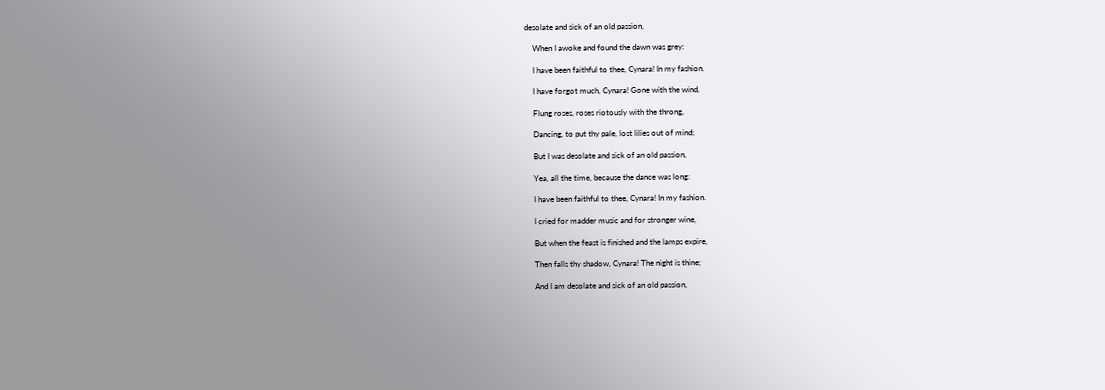desolate and sick of an old passion,

    When I awoke and found the dawn was grey:

    I have been faithful to thee, Cynara! In my fashion.

    I have forgot much, Cynara! Gone with the wind,

    Flung roses, roses riotously with the throng,

    Dancing, to put thy pale, lost lilies out of mind;

    But I was desolate and sick of an old passion,

    Yea, all the time, because the dance was long:

    I have been faithful to thee, Cynara! In my fashion.

    I cried for madder music and for stronger wine,

    But when the feast is finished and the lamps expire,

    Then falls thy shadow, Cynara! The night is thine;

    And I am desolate and sick of an old passion,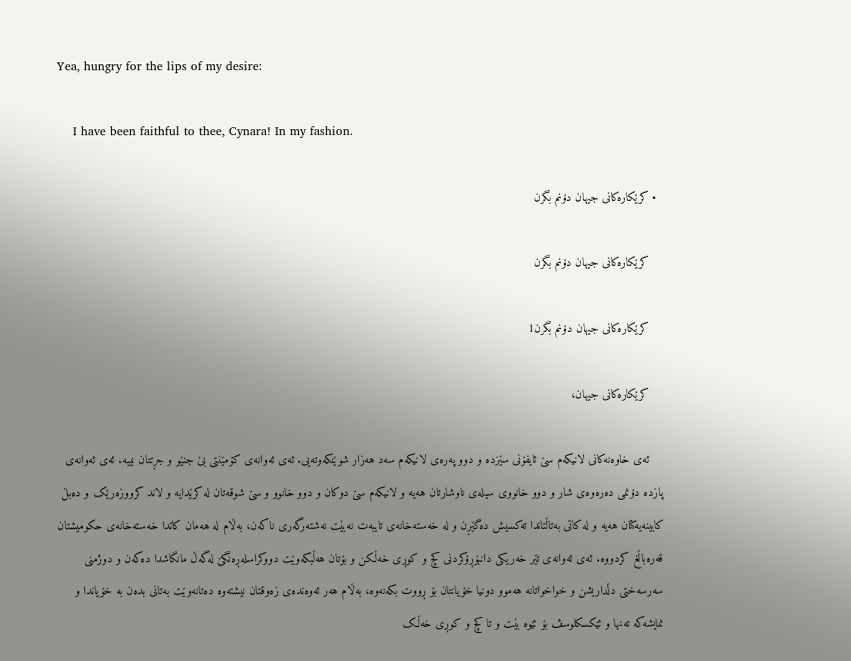Yea, hungry for the lips of my desire:

    I have been faithful to thee, Cynara! In my fashion.

  • کرێکارەکانی جیهان دۆنم بگرن

    کرێکارەکانی جیهان دۆنم بگرن

    کرێکارەکانی جیهان دۆنم بگرن1

    کرێکارەکانی جیهان،

    ئەی خاوەنەکانی لانیکەم سێ ئایفۆنی سێزدە و دوو پەرەی لانیکەم سەد هەزار شوێنکەوتەیی. ئەی ئەوانەی کۆمێنتی بێ جنێو و جڕتتان نییە. ئەی ئەوانەی پازدە دۆنمی دەرەوەی شار و دوو خانووی سیلەی ناوشارتان هەیە و لانیکەم سێ دوکان و دوو خانوو و سێ شوقەتان لە کرێدایە و لاند کرووزەرێک و دەبڵ کابینەیەکتان هەیە و لە کاتی بەتاڵتاندا تەکسیش دەگێڕن و لە خەستەخانەی تایبەت نەبێت نەشتەرگەری ناکەن، بەڵام لە هەمان کاتدا خەستەخانەی حکومیشتان قەرەباڵغ کردووە. ئەی ئەوانەی تێر خەریکی دانبۆڕۆکردنی کچ و کوڕی خەڵکن و بۆتان هەڵبکەوێت دووکراسلەڕەنگێ لەگەڵ مانگاشدا دەکەن و دوژمنی سەرسەختی دڵداریشن و خواخواتانە هەموو دونیا خۆیانتان بۆ ڕووت بکەنەوە، بەڵام هەر ئەوەندەی زەوقتان نیشتەوە دەتانەوێت بەتانی بدەن بە خۆیاندا و نمایشەکە تەنها و ئێکسکلوسڤ بۆ ئێوە بێت و تا کچ و کوڕی خەڵک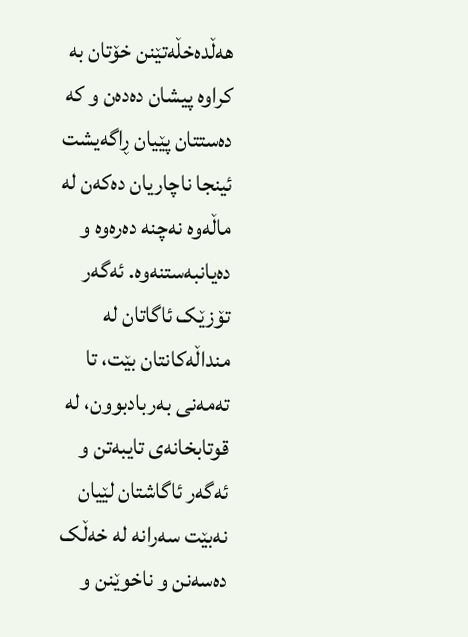هەڵدەخڵەتێنن خۆتان بە کراوە پیشان دەدەن و کە دەستتان پێیان ڕاگەیشت ئینجا ناچاریان دەکەن لە ماڵەوە نەچنە دەرەوە و دەیانبەستنەوە. ئەگەر تۆزێک ئاگاتان لە منداڵەکانتان بێت، تا تەمەنی بەربادبوون، لە قوتابخانەی تایبەتن و ئەگەر ئاگاشتان لێیان نەبێت سەرانە لە خەڵک دەسەنن و ناخوێنن و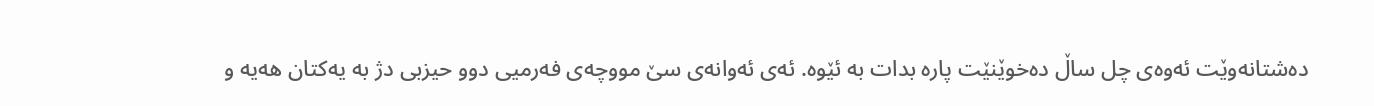دەشتانەوێت ئەوەی چل ساڵ دەخوێنێت پارە بدات بە ئێوە. ئەی ئەوانەی سێ مووچەی فەرمیی دوو حیزبی دژ بە یەکتان هەیە و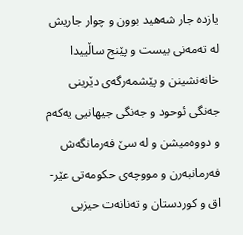یازدە جار شەهید بوون و چوار جاریش لە تەمەنی بیست و پێنج ساڵییدا خانەنشینن و پێشمەرگەی دێرینی جەنگی ئوحود و جەنگی جیهانیی یەکەم و دووەمیشن و لە سێ فەرمانگەش فەرمانبەرن و مووچەی حکومەتی عێر-اق و کوردستان و تەنانەت حیزبی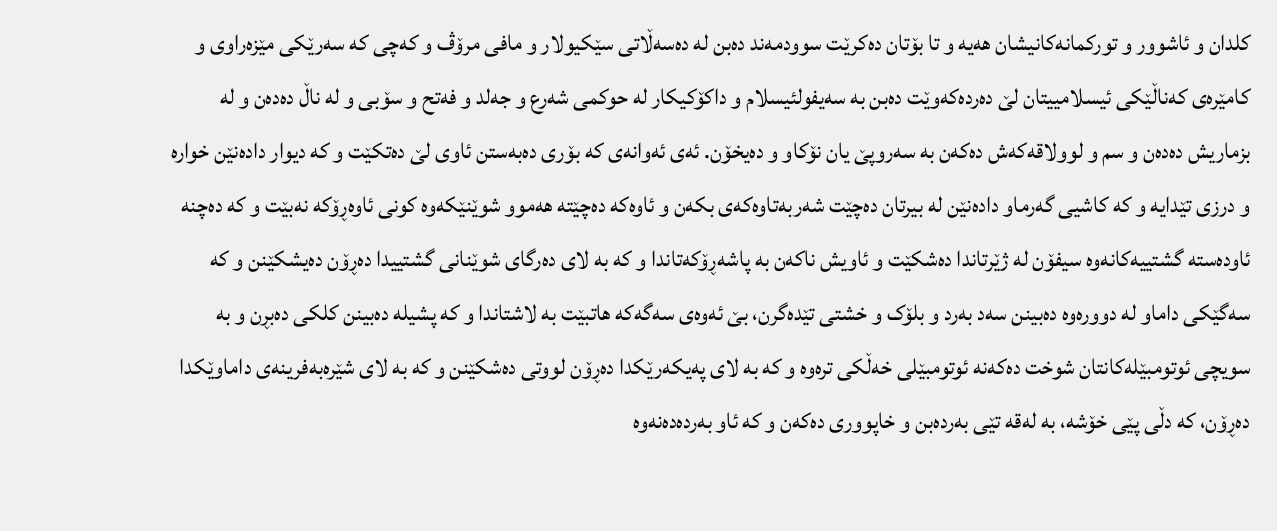کلدان و ئاشوور و تورکمانەکانیشان هەیە و تا بۆتان دەکرێت سوودمەند دەبن لە دەسەڵاتی سێکیولار و مافی مرۆڤ و کەچی کە سەرێکی مێزەراوی و کامێرەی کەناڵێکی ئیسلامییتان لێ دەردەکەوێت دەبن بە سەیفولئیسلام و داکۆکیکار لە حوکمی شەرع و جەلد و فەتح و سۆبی و لە ناڵ دەدەن و لە بزماریش دەدەن و سم و لوولاقەکەش دەکەن بە سەروپێ یان نۆکاو و دەیخۆن. ئەی ئەوانەی کە بۆری دەبەستن ئاوی لێ دەتکێت و کە دیوار دادەنێن خوارە و درزی تێدایە و کە کاشیی گەرماو دادەنێن لە بیرتان دەچێت شەربەتاوەکەی بکەن و ئاوەکە دەچێتە هەموو شوێنێکەوە کونی ئاوەڕۆکە نەبێت و کە دەچنە ئاودەستە گشتییەکانەوە سیفۆن لە ژێرتاندا دەشکێت و ئاویش ناکەن بە پاشەڕۆکەتاندا و کە بە لای دەرگای شوێنانی گشتییدا دەڕۆن دەیشکێنن و کە سەگێکی داماو لە دوورەوە دەبینن سەد بەرد و بلۆک و خشتی تێدەگرن، بێ ئەوەی سەگەکە هاتبێت بە لاشتاندا و کە پشیلە دەبینن کلکی دەبڕن و بە سویچی ئوتومبێلەکانتان شوخت دەکەنە ئوتومبێلی خەڵکی ترەوە و کە بە لای پەیکەرێکدا دەڕۆن لووتی دەشکێنن و کە بە لای شێرەبەفرینەی داماوێکدا دەڕۆن، کە دڵی پێی خۆشە، بە لەقە تێی بەردەبن و خاپووری دەکەن و کە ئاو بەردەدەنەوە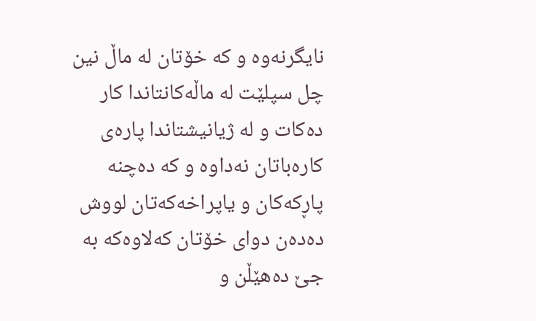نایگرنەوە و کە خۆتان لە ماڵ نین چل سپلێت لە ماڵەکانتاندا کار دەکات و لە ژیانیشتاندا پارەی کارەباتان نەداوە و کە دەچنە پاڕکەکان و یاپراخەکەتان لووش دەدەن دوای خۆتان کەلاوەکە بە جێ دەهێڵن و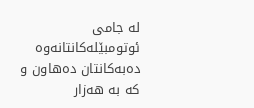لە جامی ئوتومبێلەکانتانەوە دەبەکانتان دەهاون و کە بە هەزار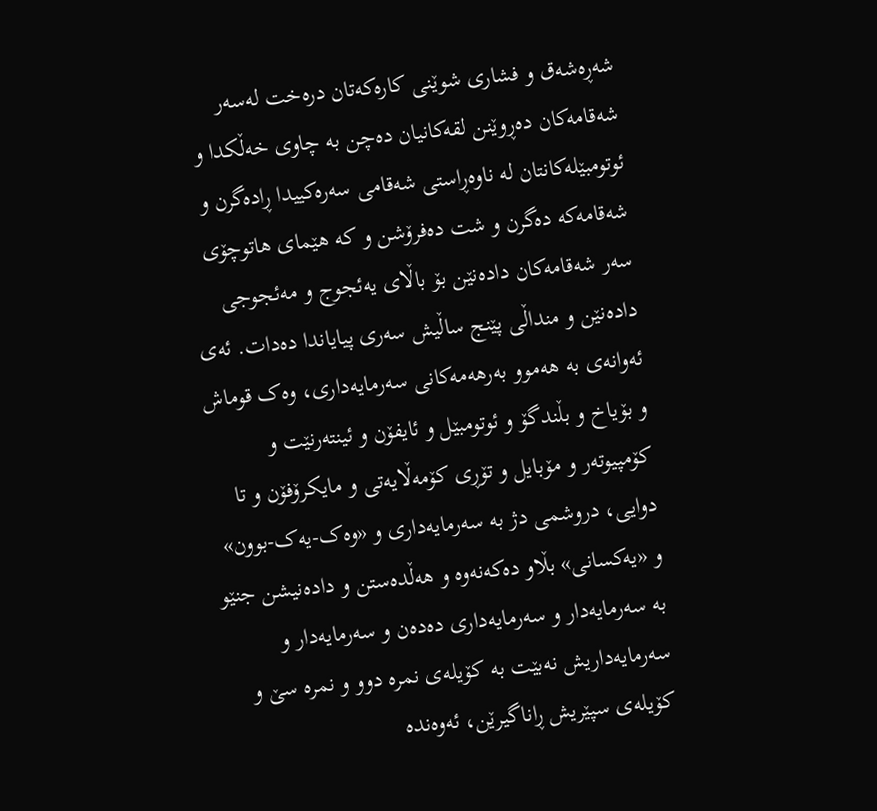شەڕەشەق و فشاری شوێنی کارەکەتان درەخت لەسەر شەقامەکان دەڕوێنن لقەکانیان دەچن بە چاوی خەڵکدا و ئوتومبێلەکانتان لە ناوەڕاستی شەقامی سەرەکییدا ڕادەگرن و شەقامەکە دەگرن و شت دەفرۆشن و کە هێمای هاتوچۆی سەر شەقامەکان دادەنێن بۆ باڵای یەئجوج و مەئجوجی دادەنێن و منداڵی پێنج ساڵیش سەری پیایاندا دەدات. ئەی ئەوانەی بە هەموو بەرهەمەکانی سەرمایەداری، وەک قوماش و بۆیاخ و بڵندگۆ و ئوتومبێل و ئایفۆن و ئینتەرنێت و کۆمپیوتەر و مۆبایل و تۆڕی کۆمەڵایەتی و مایکرۆفۆن و تا دوایی، دروشمی دژ بە سەرمایەداری و «وەک-یەک-بوون» و «یەکسانی» بڵاو دەکەنەوە و هەڵدەستن و دادەنیشن جنێو بە سەرمایەدار و سەرمایەداری دەدەن و سەرمایەدار و سەرمایەداریش نەبێت بە کۆیلەی نمرە دوو و نمرە سێ و کۆیلەی سپێریش ڕاناگیرێن، ئەوەندە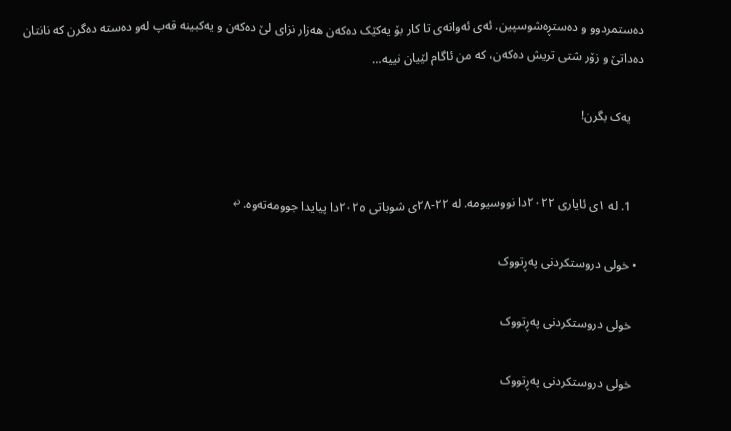دەستمردوو و دەستڕەشوسپین. ئەی ئەوانەی تا کار بۆ یەکێک دەکەن هەزار نزای لێ دەکەن و یەکبینە قەپ لەو دەستە دەگرن کە نانتان دەداتێ و زۆر شتی تریش دەکەن، کە من ئاگام لێیان نییە…

    یەک بگرن!


    1. لە ١ی ئایاری ٢٠٢٢دا نووسیومە. لە ٢٢-٢٨ی شوباتی ٢٠٢٥دا پیایدا جوومەتەوە. ↩

  • خولی دروستکردنی پەڕتووک

    خولی دروستکردنی پەڕتووک

    خولی دروستکردنی پەڕتووک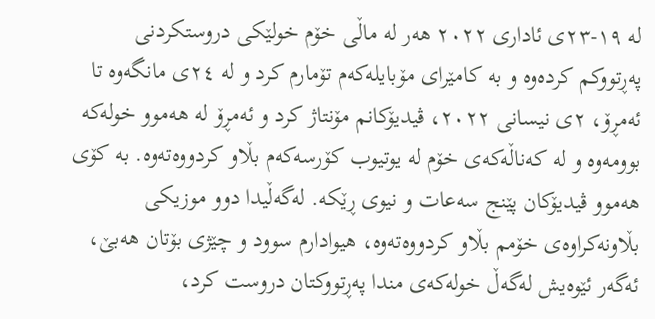لە ١٩-٢٣ی ئاداری ٢٠٢٢ هەر لە ماڵی خۆم خولێکی دروستکردنی پەڕتووکم کردەوە و بە کامێرای مۆبایلەکەم تۆمارم کرد و لە ٢٤ی مانگەوە تا ئەمڕۆ، ٢ی نیسانی ٢٠٢٢، ڤیدیۆکانم مۆنتاژ کرد و ئەمڕۆ لە هەموو خولەکە بوومەوە و لە کەناڵەکەی خۆم لە یوتیوب کۆرسەکەم بڵاو کردووەتەوە. بە کۆی هەموو ڤیدیۆکان پێنج سەعات و نیوی ڕێکە. لەگەڵیدا دوو موزیکی بڵاونەکراوەی خۆمم بڵاو کردووەتەوە، هیوادارم سوود و چێژی بۆتان هەبێ، ئەگەر ئێوەیش لەگەڵ خولەکەی مندا پەڕتووکتان دروست کرد،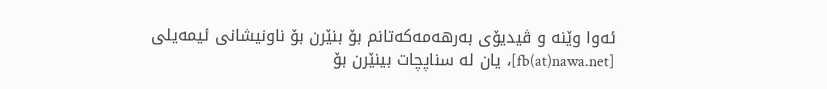ئەوا وێنە و ڤیدیۆی بەرهەمەکەتانم بۆ بنێرن بۆ ناونیشانی ئیمەیلی [fb(at)nawa.net]، یان لە سناپچات بینێرن بۆ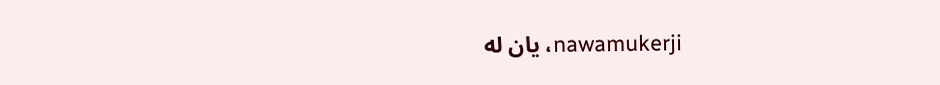nawamukerji، یان لە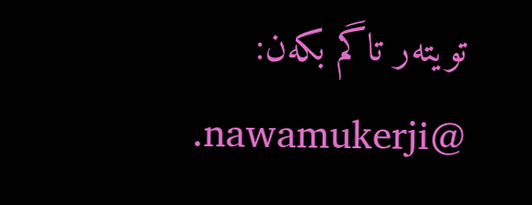تویتەر تاگم بکەن: @nawamukerji.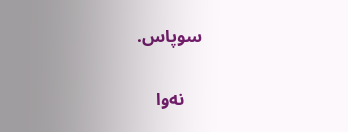سوپاس.

    نەوا